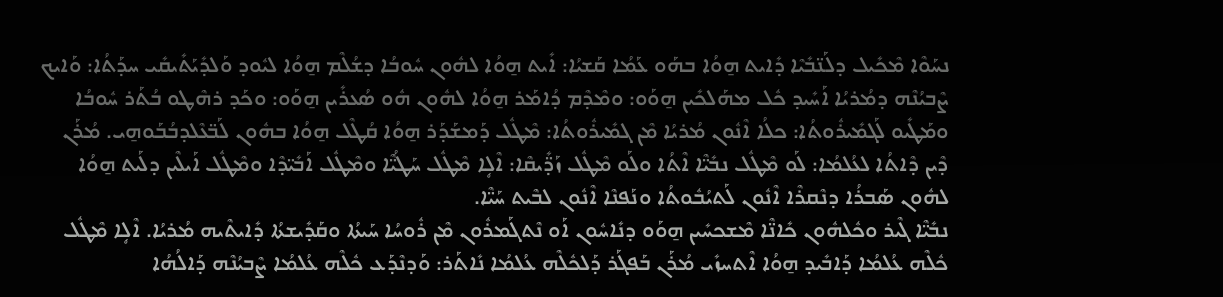ܢܚܰܘܶܐ ܡܶܟܺܝܠ ܕܠܰܢ̈ܒܺܝܶܐ ܕܺܐܝܬ ܗ̱ܘܳܐ ܒܗܰܘ ܥܰܡܳܐ ܩܰܫܝܳܐ: ܐܺܝܬ ܗ̱ܘܳܐ ܠܗܽܘܢ ܚܽܘܒܳܐ ܕܫܳܠܶܡ ܗ̱ܘܳܐ ܠܝܽܘܕ ܘܰܠܕܺܝܰܬܺܝܩܺܝ ܚܕܰܬܳܐ: ܘܰܐܝܟ ܨܶܒܝܳܢܶܗ ܕܡܳܪܝܳܐ ܐܰܚܺܝܕ ܟܽܠ ܡܗܰܠܟܺܝܢ ܗ̱ܘܰܘ: ܘܡܶܕܶܡ ܕܳܐܡܰܪ ܗ̱ܘܳܐ ܠܗܽܘܢ ܗܽܘ ܣܳܥܪܺܝܢ ܗ̱ܘܰܘ: ܘܟܰܕ ܪܗܶܛܘ ܒܳܬܰܪ ܚܽܘܒܳܐ ܘܡܰܛܺܝܘ ܠܰܓܡܺܝܪܽܘܬܳܐ: ܟܠܳܐ ܐܶܢܽܘܢ ܡܳܪܝܳܐ ܡܶܢ ܓܡܺܝܪܽܘܬܳܐ: ܡܶܛܽܠ ܕܰܡܫܰܕܰܪ ܗ̱ܘܳܐ ܩܳܛܶܠ ܗ̱ܘܳܐ ܒܗܽܘܢ ܠܰܒ̈ܥܶܠܕܒܳܒܰܘܗ̱ܝ. ܡܳܪܰܢ ܕܶܝܢ ܕܶܐܬܳܐ ܠܥܳܠܡܳܐ: ܠܰܘ ܡܶܛܽܠ ܢܒܺܝ̈ܶܐ ܐܶܬܳܐ ܘܠܰܘ ܡܶܛܽܠ ܙܰܕ̈ܺܝܩܶܐ: ܐܶܠܴܐ ܡܶܛܽܠ ܚܰܛܳܝ̈ܶܐ ܘܡܶܛܽܠ ܐܰܒܺܝ̈ܕܶܐ ܘܡܶܛܽܠ ܐܰܝܠܶܝܢ ܕܠܰܝܬ ܗ̱ܘܳܐ ܠܗܽܘܢ ܣܰܒܪܳܐ ܕܢܶܩܪܶܐ ܐܶܢܽܘܢ ܠܰܬܝܳܒܽܘܬܳܐ ܘܢܰܦܢܶܐ ܐܶܢܽܘܢ ܠܒܶܝܬ ܚܰܝ̈ܶܐ.
ܢܒܺܝ̈ܶܐ ܓܶܝܪ ܘܟܽܠܗܽܘܢ ܟܺܐܢ̈ܶܐ ܡܶܫܟܚܺܝܢ ܗ̱ܘܰܘ ܕܢܺܐܚܽܘܢ ܐܰܘ ܢܶܬܓܰܡܪܽܘܢ ܡܶܢ ܪܽܘܚܳܐ ܚܰܝܬܳܐ ܘܩܰܕܺܝܫܬܳܐ ܕܺܐܝܬܶܝܗ ܡܳܪܝܳܐ. ܐܶܠܴܐ ܡܶܛܽܠ ܟܽܠܶܗ ܥܳܠܡܳܐ ܕܰܐܒܺܝܕ ܗ̱ܘܳܐ ܐܶܬܚܙܺܝ ܡܳܪܰܢ ܒܰܦܓܰܪ ܕܰܠܟܽܠܶܗ ܥܳܠܡܳܐ ܢܺܐܬܰܪ: ܘܰܕܢܶܕܰܥ ܟܽܠܶܗ ܥܳܠܡܳܐ ܨܶܒܝܳܢܶܗ ܕܰܐܠܳܗܳܐ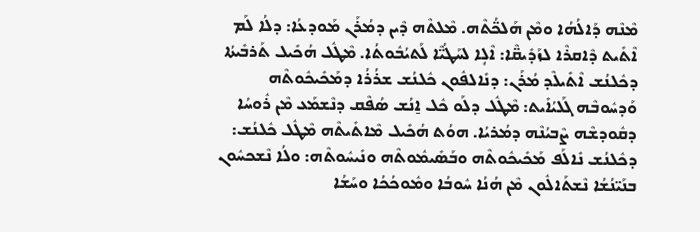ܡܶܢܶܗ ܕܰܐܠܳܗܳܐ ܘܡܶܢ ܗܰܠܟ̈ܳܬܶܗ. ܡܶܠܬܶܗ ܕܶܝܢ ܕܡܳܪܰܢ ܡܰܘܕܥܳܐ: ܕܠܳܐ ܠܰܡ ܐܶܬܺܝܬ ܕܶܐܩܪܶܐ ܠܙܰܕܺܝܩ̈ܶܐ: ܐܶܠܴܐ ܠܚܰܛܳܝ̈ܶܐ ܠܰܬܝܳܒܽܘܬܳܐ. ܡܶܛܽܠ ܗܳܟܺܝܠ ܬܰܪܒܺܝܬܳܐ ܕܟܽܠܢܳܫ ܐܶܬܺܝܠܶܕ ܡܳܪܰܢ: ܕܢܺܐܠܦܽܘܢ ܟܽܠܢܳܫ ܫܪܳܪܳܐ ܕܡܰܟܺܝܟܽܘܬܶܗ ܘܰܕܚܽܘܒܶܗ ܓܰܠܝܳܐܺܝܬ: ܡܶܛܽܠ ܕܠܰܘ ܟܽܠ ܐ̱ܢܳܫ ܣܳܦܶܩ ܕܢܶܫܡܰܥ ܡܶܢ ܪܽܘܚܳܐ ܕܩܽܘܕܫܶܗ ܨܶܒܝܳܢܶܗ ܕܡܳܪܝܳܐ. ܗܘܳܬ ܗܳܟܺܝܠ ܡܶܐܬܺܝܬܶܗ ܡܶܛܽܠ ܟܽܠܢܳܫ: ܕܟܽܠܢܳܫ ܢܺܐܠܰܦ ܡܰܟܺܝܟܽܘܬܶܗ ܘܒܰܣܺܝܡܽܘܬܶܗ ܘܢܺܝܚܽܘܬܶܗ: ܘܠܳܐ ܢܶܫܟܚܽܘܢ ܒܢܰܝ̈ܢܳܫܳܐ ܢܶܫܬܰܐܠܽܘܢ ܡܶܢ ܗܳܢܳܐ ܚܽܘܒܳܐ ܘܡܽܘܟܳܟܳܐ ܘܚܰܫܳܐ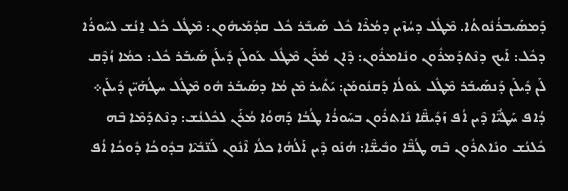ܕܰܡܣܰܝܒܪܳܢܽܘܬܳܐ. ܡܶܛܽܠ ܕܚܳܙܶܝܢ ܕܡܳܪܶܐ ܟܽܠ ܣܰܝܒܰܪ ܟܽܠ ܩܕܳܡܰܝܗܽܘܢ: ܡܶܛܽܠ ܟܽܠ ܐ̱ܢܳܫ ܠܚܰܘܪܳܐ ܕܟܽܠ: ܐܰܝܟ ܕܢܶܬܕܰܡܪܽܘܢ ܘܢܺܐܡܪܽܘܢ: ܕܶܐܢ ܡܳܪܰܢ ܡܶܛܽܠ ܥܰܘܠܰܢ ܕܺܝܠܰܢ ܣܰܝܒܰܪ ܟܽܠ: ܟܡܳܐ ܙܳܕܶܩ ܠܰܢ ܕܺܝܠܰܢ ܕܰܢܣܰܝܒܰܪ ܡܶܛܽܠ ܥܰܘܠܳܐ ܕܰܩܢܽܘܡܰܢ: ܝܰܬܺܝܪ ܡܶܢ ܡܳܐ ܕܣܰܝܒܰܪ ܗܽܘ ܡܶܛܽܠ ܚܛܳܗܰܝ̈ܢ ܕܺܝܠܰܢ܀
ܕܳܐܦ ܚܰܛܳܝ̈ܶܐ ܕܶܝܢ ܐܳܦ ܙܰܕܺܝܩ̈ܶܐ ܢܺܐܬܪܽܘܢ ܒܚܰܘܪܳܐ ܛܳܒܳܐ ܕܰܗܘܳܐ ܡܳܪܰܢ ܠܟܽܠܢܳܫ: ܕܢܶܬܕܰܡܶܐ ܒܶܗ ܟܽܠܢܳܫ ܘܢܺܐܬܪܽܘܢ ܒܶܗ ܛܳܒ̈ܶܐ ܘܒܺܝܫ̈ܶܐ: ܗܳܢܰܘ ܕܶܝܢ ܐܰܠܳܗܳܐ ܟܠܳܐ ܐܶܢܽܘܢ ܠܰܢ̈ܒܺܝܶܐ ܒܕܽܘܟܳܐ ܕܽܘܟܳܐ ܐܳܦ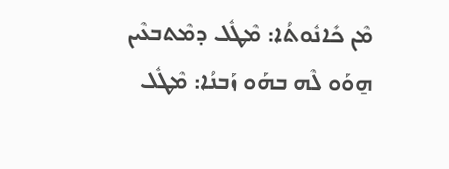ܡܶܢ ܟܺܐܢܽܘܬܳܐ: ܡܶܛܽܠ ܕܡܶܬܒܥܶܝܢ ܗ̱ܘܰܘ ܠܶܗ ܒܗܰܘ ܙܰܒܢܳܐ: ܡܶܛܽܠ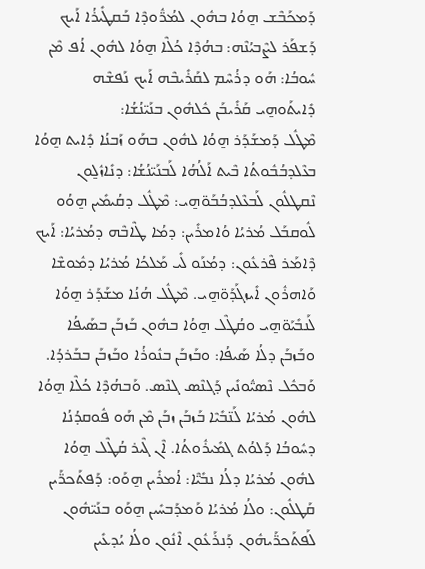ܕܰܡܟܰܒܶܫ ܗ̱ܘܳܐ ܒܗܽܘܢ ܠܡܳܪ̈ܽܘܕܶܐ ܒܰܩܛܺܝܪܳܐ ܐܰܝܟ ܕܰܫܦܰܪ ܠܨܶܒܝܳܢܶܗ: ܒܗܳܕܶܐ ܟܳܠܶܐ ܗ̱ܘܳܐ ܠܗܽܘܢ ܐܳܦ ܡܶܢ ܚܽܘܒܳܐ: ܗܰܘ ܕܪܳܚܶܡ ܠܩܰܪܺܝܒܶܗ ܐܰܝܟ ܢܰܦܫܶܗ ܕܺܐܝܬܰܘܗ̱ܝ ܩܰܪܺܝܒܰܢ ܟܽܠܗܽܘܢ ܒܢܰܝ̈ܢܳܫܳܐ:
ܡܶܛܽܠ ܕܰܡܫܰܕܰܪ ܗ̱ܘܳܐ ܠܗܽܘܢ ܒܗܰܘ ܙܰܒܢܳܐ ܕܺܐܝܬ ܗ̱ܘܳܐ ܒܥܶܠܕܒܳܒܽܘܬܳܐ ܒܶܝܬ ܐܰܠܳܗܳܐ ܠܰܒܢܰܝ̈ܢܳܫܳܐ: ܕܢܺܐܙܽܠ̱ܘܢ ܢܶܩܛܠܽܘܢ ܠܰܒܥܶܠܕܒܳܒܰܘ̈ܗ̱ܝ: ܡܶܛܽܠ ܕܩܳܝܡܺܝܢ ܗ̱ܘܳܘ ܠܽܘܩܒܰܠ ܡܳܪܝܳܐ ܘܳܐܡܪܺܝܢ: ܕܡܳܐ ܛܶܐܒܶܗ ܕܡܳܪܝܳܐ: ܐܰܝܟ ܕܶܐܡܰܪ ܦܶܪܥܽܘܢ: ܕܡܳܢܰܘ ܠܺܝ ܡܰܠܟܳܐ ܡܳܪܝܳܐ ܕܡܽܘܫܶܐ ܘܰܐܗܪܽܘܢ ܐܺܝܙܓܰܕܰܘ̈ܗ̱ܝ. ܡܶܛܽܠ ܗܳܢܳܐ ܡܫܰܕܰܪ ܗ̱ܘܳܐ ܠܰܢܒܺܝܰܘ̈ܗ̱ܝ ܘܩܳܛܶܠ ܗ̱ܘܳܐ ܒܗܽܘܢ ܒܰܙܒܰܢ ܒܣܰܝܦܳܐ ܘܒܰܙܒܰܢ ܕܠܳܐ ܣܰܝܦܳܐ: ܘܒܰܙܒܰܢ ܒܢܽܘܪܳܐ ܘܒܰܙܒܰܢ ܒܒܰܪܕܳܐ. ܘܰܒܟܽܠ ܢܶܣܝ̈ܽܘܢܺܝܢ ܕܰܓܢܶܣ ܓܢܶܣ. ܘܰܒܗܳܕܶܐ ܟܳܠܶܐ ܗ̱ܘܳܐ ܠܗܽܘܢ ܡܳܪܝܳܐ ܠܰܢ̈ܒܺܝܶܐ ܒܰܙܒܰܢ ܙܒܰܢ ܡܶܢ ܗܰܘ ܦܽܘܩܕܳܢܳܐ ܕܚܽܘܒܳܐ ܕܰܠܘܳܬ ܓܡܺܝܪܽܘܬܳܐ. ܐܶܢ ܓܶܝܪ ܩܳܛܶܠ ܗ̱ܘܳܐ ܠܗܽܘܢ ܡܳܪܝܳܐ ܕܠܳܐ ܢܒܺܝ̈ܶܐ: ܐܳܡܪܺܝܢ ܗ̱ܘܰܘ: ܕܰܦܬܰܟܪ̈ܰܝܢ ܩܰܛܠܽܘܢ: ܘܠܳܐ ܡܳܪܝܳܐ ܘܰܡܕܰܒܚܺܝܢ ܗ̱ܘܰܘ ܒܢܰܝ̈ܗܽܘܢ ܠܰܦܬܰܟܪ̈ܰܝܗܽܘܢ ܕܰܢܪܰܥܽܘܢ ܐܶܢܽܘܢ ܘܠܳܐ ܝܳܕܥܺܝܢ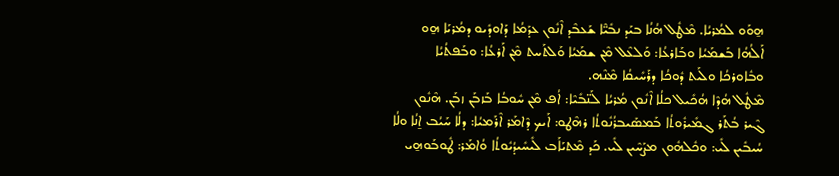ܗ̱ܘܰܘ ܠܡܳܪܝܳܐ. ܡܶܛܽܠ ܗܳܢܳܐ ܒܝܰܕ ܢܒܺܝ̈ܶܐ ܫܰܥܒܶܕ ܐܶܢܽܘܢ ܥܕܰܡܳܐ ܕܰܐܘܕܺܝܘ ܕܡܳܪܝܰܐ ܗ̱ܘ ܐܰܠܳܗܳܐ ܒܰܫܡܰܝܳܐ ܘܒܰܐܪܥܳܐ: ܘܰܠܥܶܠ ܡܶܢ ܫܡܰܝܳܐ ܘܰܠܬܰܚܬ ܡܶܢ ܐܰܪܥܳܐ: ܘܒܰܦܬܳܝܳܐ ܘܒܽܐܘܪܟܳܐ ܘܠܰܝܬ ܕܽܘܟܳܐ ܕܪܰܚܺܝܩܳܐ ܡܶܢܶܗ.
ܡܶܛܽܠ ܗܳܕܶܐ ܗܳܟܺܝܠ ܟܠܳܐ ܐܶܢܽܘܢ ܡܳܪܝܳܐ ܠܰܢ̈ܒܺܝܶܐ: ܐܳܦ ܡܶܢ ܚܽܘܒܳܐ ܒܰܙܒܰܢ ܙܒܰܢ. ܗܶܢܽܘܢ ܓܶܝܪ ܒܳܬܰܪ ܓܡܺܝܪܽܘܬܳܐ ܒܰܡܣܰܝܒܪܳܢܽܘܬܳܐ ܪܗܶܛܘ: ܐܰܝܟ ܕܶܐܡܰܪ ܐܶܪܰܡܝܳܐ: ܕܠܳܐ ܚܰܝܳܒ ܐ̱ܢܳܐ ܘܠܳܐ ܚܳܝܒܺܝܢ ܠܺܝ: ܘܟܽܠܗܽܘܢ ܡܨܰܚܶܝܢ ܠܺܝ. ܟܰܕ ܡܶܬܝܰܐܰܒ ܠܺܝܚܺܝܕܳܝܽܘܬܳܐ ܘܳܐܡܰܪ: ܛܽܘܒܰܘܗ̱ܝ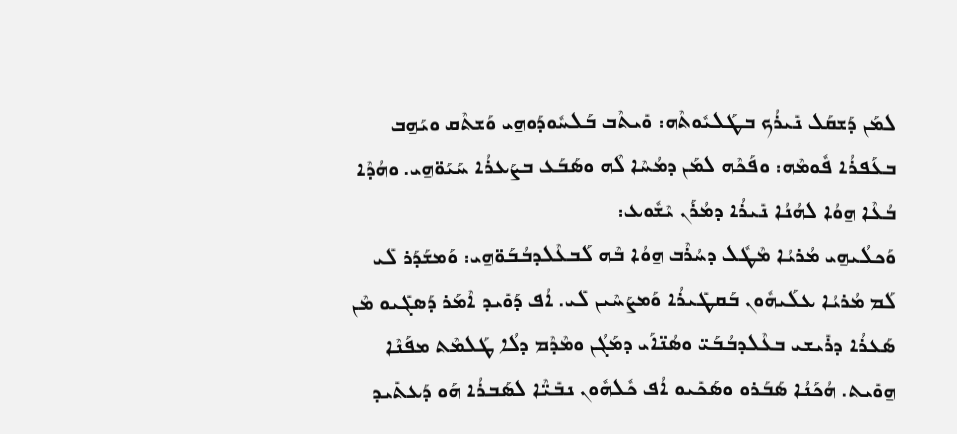ܠܡܰܢ ܕܰܫܩܰܠ ܢܺܝܪܳܟ ܒܛܰܠܝܽܘܬܶܗ: ܘܺܝܬܶܒ ܒܰܠܚܽܘܕܰܘܗ̱ܝ ܘܰܫܬܶܩ ܘܝܰܗ̱ܒ ܒܥܰܦܪܳܐ ܦܽܘܡܶܗ: ܘܦܰܟܶܗ ܠܡܰܢ ܕܡܳܚܶܐ ܠܶܗ ܘܣܰܒܰܥ ܒܨܰܥܪܳܐ ܚܰܝܰܘ̈ܗ̱ܝ. ܘܗܳܕܶܐ ܒܳܥܶܐ ܗ̱ܘܳܐ ܠܗܳܢܳܐ ܢܺܝܪܳܐ ܕܡܳܪܰܢ ܝܶܫܽܘܥ:
ܘܰܟܠܳܝܗ̱ܝ ܡܳܪܝܳܐ ܡܶܛܽܠ ܕܚܳܪܶܒ ܗ̱ܘܳܐ ܒܶܗ ܠܰܒܥܶܠܕܒܳܒܰܘ̈ܗ̱ܝ: ܘܰܡܫܰܕܰܪ ܠܺܝ ܠܰܡ ܡܳܪܝܳܐ ܥܠܰܝܗܽܘܢ ܒܰܩܛܺܝܪܳܐ ܘܰܡܨܰܚܶܝܢ ܠܺܝ. ܐܳܦ ܕܰܘܺܝܕ ܐܶܡܰܪ ܕܰܣܓܺܝܘ ܡܶܢ ܣܰܥܪܳܐ ܕܪܺܝܫܝ ܒܥܶܠܕܒܳܒܰܝ̈ ܘܣܳܢ̈ܐܰܝ ܕܡܰܓܳܢ ܘܡܶܕܶܡ ܕܠܳܐ ܛܰܠܡܶܬ ܡܦܰܢܶܐ ܗ̱ܘܺܝܬ. ܗܳܟܰܢܳܐ ܣܰܒܰܪܘ ܘܣܰܟܺܝܘ ܐܳܦ ܟܽܠܗܽܘܢ ܢܒܺܝ̈ܶܐ ܠܣܰܒܪܳܐ ܗܰܘ ܕܰܥܬܺܝܕ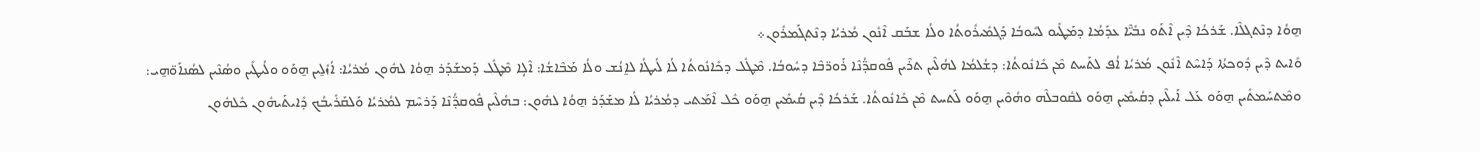ܗ̱ܘܳܐ ܕܢܶܬܓܠܶܐ. ܫܰܪܟܳܐ ܕܶܝܢ ܐܶܬܰܘ ܢܒܺܝ̈ܶܐ ܥܕܰܡܳܐ ܕܡܰܛܺܝܘ ܠܚܽܘܒܳܐ ܕܰܓܡܺܝܪܽܘܬܳܐ ܘܠܳܐ ܫܒܰܩ ܐܶܢܽܘܢ ܡܳܪܝܳܐ ܕܢܶܬܓܰܡܪܽܘܢ܀
ܘܺܐܝܬ ܕܶܝܢ ܕܽܘܟܬܳܐ ܕܰܐܚܶܬ ܐܶܢܽܘܢ ܡܳܪܝܳܐ ܐܳܦ ܠܬܰܚܬ ܡܶܢ ܟܺܐܢܽܘܬܳܐ: ܕܫܳܠܡܳܐ ܠܗܳܠܶܝܢ ܬܪܶܝܢ ܦܽܘܩܕ̈ܳܢܶܐ ܪܰܘܪ̈ܒܶܐ ܕܚܽܘܒܳܐ. ܡܶܛܽܠ ܕܟܺܐܢܽܘܬܳܐ ܠܳܐ ܠܳܝܛܳܐ ܠܐ̱ܢܳܫ ܘܠܳܐ ܡܰܒܶܐܫܳܐ: ܐܶܠܴܐ ܡܶܛܽܠ ܕܰܡܫܰܕܰܪ ܗ̱ܘܳܐ ܠܗܽܘܢ ܡܳܪܝܳܐ: ܐܳܙܺܠ̱ܝܢ ܗ̱ܘܰܘ ܘܠܳܝܛܺܝܢ ܘܣܳܢܶܝܢ ܠܣܳܢܐܰܘ̈ܗ̱ܝ: ܘܡܶܬܚܰܡܬܺܝܢ ܗ̱ܘܰܘ ܥܰܠ ܐܰܝܠܶܝܢ ܕܩܳܝܡܺܝܢ ܗ̱ܘܰܘ ܠܩܽܘܒܠܶܗ ܘܗܳܘܶܝܢ ܗ̱ܘܰܘ ܠܰܬܚܬ ܡܶܢ ܟܺܐܢܽܘܬܳܐ. ܫܰܪܟܳܐ ܕܶܝܢ ܩܳܝܡܺܝܢ ܗ̱ܘܰܘ ܟܽܠ ܐܶܡܰܬܝ ܕܡܳܪܝܳܐ ܠܳܐ ܡܫܰܕܰܪ ܗ̱ܘܳܐ ܠܗܽܘܢ: ܒܗܳܠܶܝܢ ܦܽܘܩܕ̈ܳܢܶܐ ܕܰܪܚܶܡ ܠܡܳܪܝܳܐ ܘܰܠܩܰܪܺܝܒܳܟ ܕܺܐܝܬܰܝܗܽܘܢ ܟܽܠܗܽܘܢ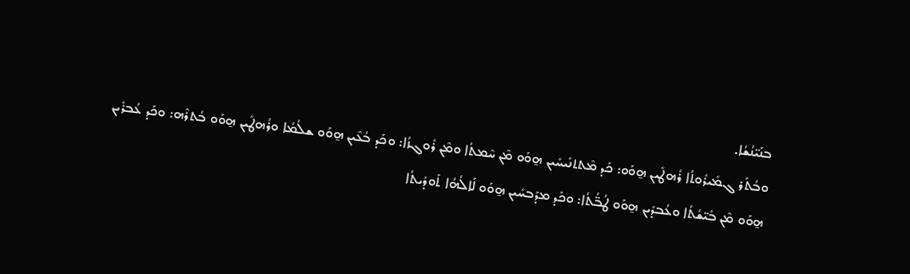ܒܢܰܝ̈ܢܳܫܳܐ.
ܘܒܳܬܰܪ ܓܡܺܝܪܽܘܬܳܐ ܪܳܗܛܺܝܢ ܗ̱ܘܰܘ: ܟܰܕ ܡܶܬܬܢܺܝܚܺܝܢ ܗ̱ܘܰܘ ܡܶܢ ܚܶܡܬܳܐ ܘܡܶܢ ܪܽܘܓܙܳܐ: ܘܟܰܕ ܒܳܥܶܝܢ ܗ̱ܘܰܘ ܫܠܳܡܳܐ ܘܪܳܗܛܺܝܢ ܗ̱ܘܰܘ ܒܳܬܪܶܗ: ܘܟܰܕ ܥܳܒܪܺܝܢ ܗ̱ܘܰܘ ܡܶܢ ܒܺܝ̈ܫܳܬܳܐ ܘܥܳܒܕܺܝܢ ܗ̱ܘܰܘ ܛܳܒ̈ܳܬܳܐ: ܘܟܰܕ ܡܕܰܒܚܺܝܢ ܗ̱ܘܰܘ ܠܰܐܠܳܗܳܐ ܬܰܘܕܺܝܬܳܐ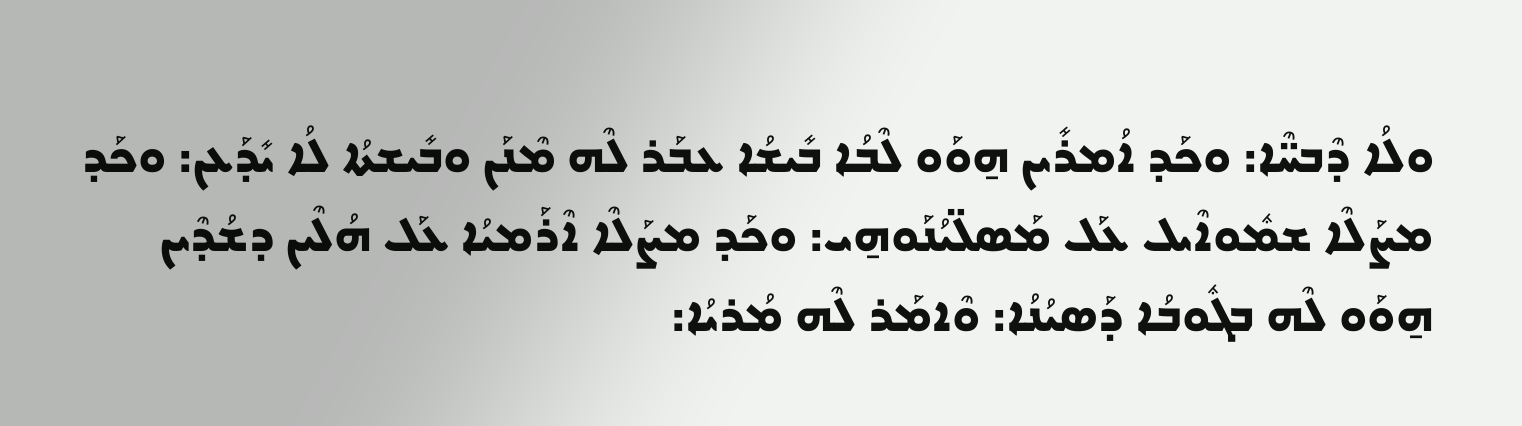ܘܠܳܐ ܕܶܒܚ̈ܶܐ: ܘܟܰܕ ܐܳܡܪܺܝܢ ܗ̱ܘܰܘ ܠܶܒܳܐ ܒܺܝܫܳܐ ܥܒܰܪ ܠܶܗ ܡܶܢܰܢ ܘܒܺܝܫܬܳܐ ܠܳܐ ܝܺܕܰܥܢ: ܘܟܰܕ ܡܨܰܠܶܐ ܫܡܽܘܐܶܝܠ ܥܰܠ ܡܰܣܠ̈ܝܳܢܰܘܗ̱ܝ: ܘܟܰܕ ܡܨܰܠܶܐ ܐܶܪܰܡܝܳܐ ܥܰܠ ܗܳܠܶܝܢ ܕܫܳܕܶܝܢ ܗ̱ܘܰܘ ܠܶܗ ܒܓܽܘܒܳܐ ܕܰܣܝܳܢܳܐ: ܘܶܐܡܰܪ ܠܶܗ ܡܳܪܝܳܐ: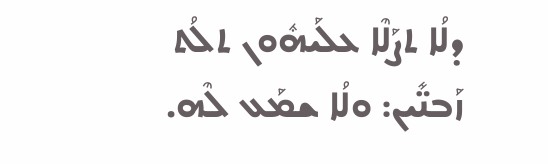ܕܠܳܐ ܬܨܰܠܶܐ ܥܠܰܝܗܽܘܢ ܬܠܳܬ ܙܰܒܢ̈ܺܝܢ: ܘܠܳܐ ܫܡܰܥ ܠܶܗ.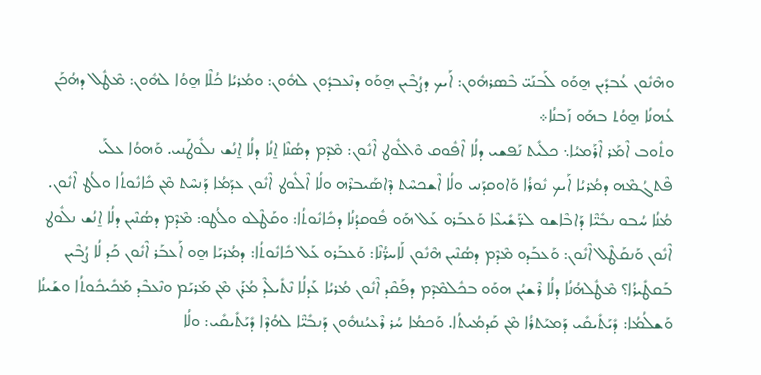ܘܗܶܢܽܘܢ ܥܳܒܕܺܝܢ ܗ̱ܘܰܘ ܠܰܒܢܰܝ̈ ܒܶܣܪܗܽܘܢ: ܐܰܝܟ ܕܨܳܒܶܝܢ ܗ̱ܘܰܘ ܕܢܶܥܒܕܽܘܢ ܠܗܽܘܢ: ܘܡܳܪܝܳܐ ܟܳܠܶܐ ܗ̱ܘܳܐ ܠܗܽܘܢ: ܡܶܛܽܠ ܕܗܳܟܰܢ ܥܳܗܢܳܐ ܗ̱ܘܳܬ ܒܗܰܘ ܙܰܒܢܳܐ܀
ܘܬܽܘܒ ܐܶܡܰܪ ܐܶܪܰܡܝܳܐ܆ ܟܠܺܝܬ ܢܰܦܫܝ ܕܠܳܐ ܐܶܦܽܘܩ ܘܶܐܠܽܘܛ ܐܶܢܽܘܢ: ܡܶܕܶܡ ܕܣܳܢܶܐ ܐ̱ܢܳܐ ܕܠܳܐ ܐ̱ܢܳܫ ܢܠܽܘܛܰܢܝ. ܘܰܗܘܳܐ ܥܠܰܝ ܦܶܬܓܳܡܶܗ ܕܡܳܪܝܳܐ ܐܰܝܟ ܢܽܘܪܳܐ ܘܰܐܘܩܕܰܢܝ ܘܠܳܐ ܐܶܫܟܚܶܬ ܕܶܐܣܰܝܒܪܶܗ ܘܠܳܐ ܐܶܠܽܘܛ ܐܶܢܽܘܢ ܥܕܰܡܳܐ ܕܰܢܚܶܬ ܡܶܢ ܟܺܐܢܽܘܬܳܐ ܘܠܳܛ ܐܶܢܽܘܢ.
ܡܳܢܳܐ ܚܳܒܘ ܢܒܺܝ̈ܶܐ ܕܰܐܒܶܐܫܘ ܠܪ̈ܰܫܺܝܥܶܐ ܘܰܥܒܰܪܘ ܥܰܠ ܗܰܘ ܦܽܘܩܕܳܢܳܐ ܕܟܺܐܢܽܘܬܳܐ: ܘܩܰܛܶܠܘ ܘܠܳܛܘ: ܡܶܕܶܡ ܕܣܳܢܶܝܢ ܕܠܳܐ ܐ̱ܢܳܫ ܢܠܽܘܛ ܐܶܢܽܘܢ ܘܰܢܩܰܛܶܠ ܐܶܢܽܘܢ: ܘܰܥܒܰܕܘ ܡܶܕܶܡ ܕܣܳܢܶܝܢ ܗܶܢܽܘܢ ܠܰܐܚܪ̈ܳܢܶܐ: ܘܰܥܒܰܪܘ ܥܰܠ ܟܺܐܢܽܘܬܳܐ: ܕܡܳܪܝܰܐ ܗ̱ܘ ܐܰܥܒܰܪ ܐܶܢܽܘܢ ܟܰܕ ܠܳܐ ܨܳܒܶܝܢ ܒܰܩܛܺܝܪܳܐ؟ ܡܶܛܽܠܗܳܢܳܐ ܕܠܳܐ ܪܶܫܝܳܢ ܗܘܰܘ ܒܟܽܠܡܶܕܶܡ ܕܦܰܩܶܕ ܐܶܢܽܘܢ ܡܳܪܝܳܐ ܥܰܕܠܳܐ ܢܶܬܺܝܠܶܕ ܡܳܪܰܢ ܡܶܢ ܡܰܪܝܰܡ ܘܢܶܥܒܶܕ ܡܰܟܺܝܟܽܘܬܳܐ ܘܫܰܝܢܳܐ ܘܰܫܠܳܡܳܐ: ܕܺܝܰܬܺܝܩܺܝ ܕܰܡܝܰܬܪܳܐ ܡܶܢ ܩܰܕܡܳܝܬܳܐ. ܘܰܟܡܳܐ ܚܳܪ ܪܶܥܝܳܢܗܽܘܢ ܕܰܢܒܺܝ̈ܶܐ ܠܗܳܕܶܐ ܕܺܝܰܬܺܝܩܺܝ: ܘܠܳܐ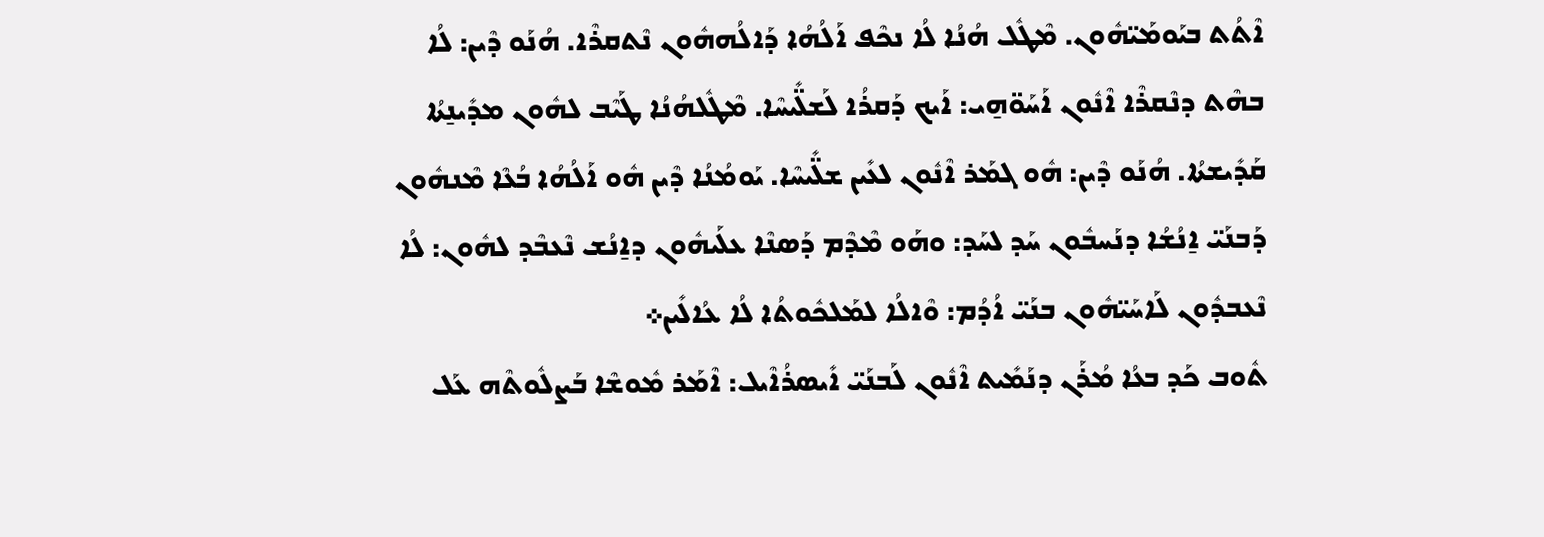ܐܶܬܳܬ ܒܝܰܘܡܰܝ̈ܗܽܘܢ. ܡܶܛܽܠ ܗܳܢܳܐ ܠܳܐ ܢܟܶܦ ܐܰܠܳܗܳܐ ܕܰܐܠܳܗܗܽܘܢ ܢܶܬܩܪܶܐ. ܗܳܢܰܘ ܕܶܝܢ: ܠܳܐ ܒܗܶܬ ܕܢܶܩܪܶܐ ܐܶܢܽܘܢ ܐܰܚܰܘ̈ܗ̱ܝ: ܐܰܝܟ ܕܰܩܪܳܐ ܠܰܫܠ̈ܺܝܚܶܐ. ܡܶܛܽܠܗܳܢܳܐ ܛܰܝܶܒ ܠܗܽܘܢ ܡܕܺܝܢ̱ܬܳܐ ܩܰܕܺܝܫܬܳܐ. ܗܳܢܰܘ ܕܶܝܢ: ܗܽܘ ܓܡܰܪ ܐܶܢܽܘܢ ܠܥܺܝܢ ܫܠ̈ܺܝܚܶܐ. ܝܰܘܡܳܢܳܐ ܕܶܝܢ ܗܽܘ ܐܰܠܳܗܳܐ ܒܳܥܶܐ ܡܶܢܗܽܘܢ ܕܰܒܢܰܝ̈ ܐ̱ܢܳܫܳܐ ܕܢܰܚܒܽܘܢ ܚܰܕ ܠܚܰܕ: ܘܗܰܘ ܡܶܕܶܡ ܕܰܣܢܶܐ ܥܠܰܝܗܽܘܢ ܕܐ̱ܢܳܫ ܢܶܥܒܶܕ ܠܗܽܘܢ: ܠܳܐ ܢܶܥܒܕܽܘܢ ܠܰܐܚܰܝ̈ܗܽܘܢ ܒܢܰܝ̈ ܐܳܕܳܡ: ܘܶܐܠܳܐ ܠܡܰܠܟܽܘܬܳܐ ܠܳܐ ܥܳܐܠܺܝܢ܀
ܬܽܘܒ ܟܰܕ ܒܥܳܐ ܡܳܪܰܢ ܕܢܰܡܺܝܬ ܐܶܢܽܘܢ ܠܰܒܢܰܝ̈ ܐܺܝܣܪܳܐܶܝܠ: ܐܶܡܰܪ ܡܽܘܫܶܐ ܒܰܨܠܽܘܬܶܗ ܥܰܠ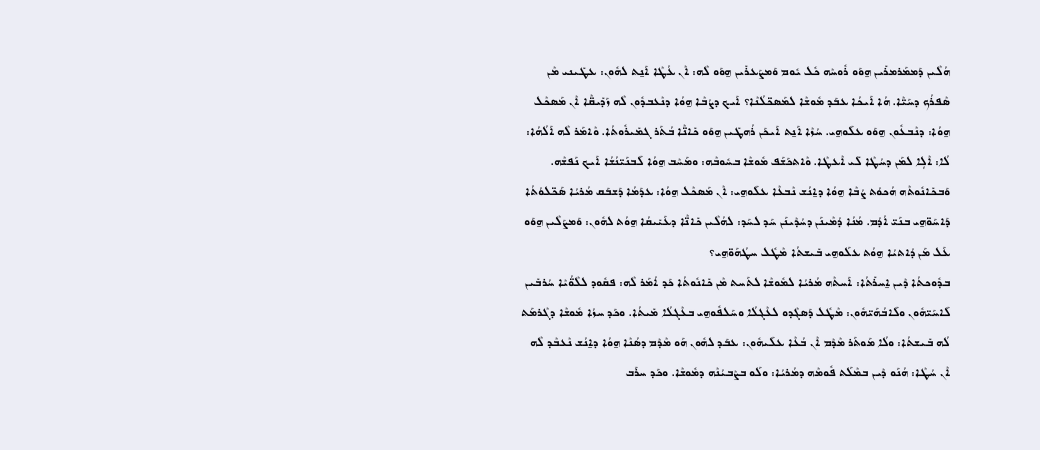ܗܳܠܶܝܢ ܕܰܡܡܰܪܡܪܺܝܢ ܗ̱ܘܰܘ ܪܽܘܚܶܗ ܟܽܠ ܝܽܘܡ ܘܰܡܨܰܥܪܺܝܢ ܗ̱ܘܰܘ ܠܶܗ: ܐܶܢ ܥܳܛܶܐ ܐܰܢ̱ܬ ܠܗܽܘܢ: ܥܛܺܝܢܝ ܡܶܢ ܣܶܦܪܳܟ ܕܚܰܝ̈ܶܐ. ܗܳܐ ܐܰܝܟܳܐ ܥܒܰܕ ܡܽܘܫܶܐ ܠܡܰܣܟ̈ܠܳܢܶܐ؟ ܐܰܝܟ ܕܨܳܒܶܐ ܗ̱ܘܳܐ ܕܢܶܥܒܕܽܘܢ ܠܶܗ ܙܰܕܺܝܩ̈ܶܐ ܐܶܢ ܡܰܣܟܶܠ ܗ̱ܘܳܐ: ܕܢܶܒܥܽܘܢ ܗ̱ܘܰܘ ܥܠܰܘܗ̱ܝ. ܚܳܙܶܐ ܐܰܢ̱ܬ ܐܰܝܟܰܢ ܪܳܗܛܺܝܢ ܗ̱ܘܰܘ ܟܺܐܢ̈ܶܐ ܒܳܬܰܪ ܓܡܺܝܪܽܘܬܳܐ. ܘܶܐܡܰܪ ܠܶܗ ܐܰܠܳܗܳܐ: ܠܳܐ: ܐܶܠܴܐ ܠܡܰܢ ܕܚܳܛܶܐ ܠܺܝ ܐܶܥܛܶܐ. ܘܶܐܬܟܰܫܰܦ ܡܽܘܫܶܐ ܒܚܽܘܒܶܗ: ܘܡܰܚܶܒ ܗ̱ܘܳܐ ܠܰܒܢܰܝ̈ܢܳܫܳܐ ܐܰܝܟ ܢܰܦܫܶܗ. ܘܰܒܟܺܐܢܽܘܬܶܗ ܗܳܟܘܳܬ ܨܳܒܶܐ ܗ̱ܘܳܐ ܕܐ̱ܢܳܫ ܢܶܒܥܶܐ ܥܠܰܘܗ̱ܝ: ܐܶܢ ܡܰܣܟܶܠ ܗ̱ܘܳܐ: ܥܕܰܡܳܐ ܕܰܫܒܰܩ ܡܳܪܝܳܐ ܣܰܟ̈ܠܘܳܬܳܐ ܕܰܐܚܰܘ̈ܗ̱ܝ ܒܢܰܝ̈ ܐܳܕܳܡ. ܡܳܢܳܐ ܕܳܡܶܝܢܰܢ ܕܚܳܕܶܝܢܰܢ ܚܰܕ ܠܚܰܕ: ܠܗܳܠܶܝܢ ܟܺܐܢ̈ܶܐ ܕܥܰܝܺܝܩܳܐ ܗ̱ܘܳܬ ܠܗܽܘܢ: ܘܰܡܨܰܠܶܝܢ ܗ̱ܘܰܘ ܥܰܠ ܡܰܢ ܕܳܐܬܝܳܐ ܗ̱ܘܳܬ ܥܠܰܘܗ̱ܝ ܒܺܝܫܬܳܐ ܡܶܛܽܠ ܚܛܳܗܰܘ̈ܗ̱ܝ؟
ܒܕܽܘܟܬܳܐ ܕܶܝܢ ܐ̱ܚܪܺܬܳܐ: ܐܰܚܬܶܗ ܡܳܪܝܳܐ ܠܡܽܘܫܶܐ ܠܬܰܚܬ ܡܶܢ ܟܺܐܢܽܘܬܳܐ ܟܰܕ ܐܳܡܰܪ ܠܶܗ: ܦܩܽܘܕ ܠܠܶܘ̈ܳܝܶܐ ܚܳܪܒܺܝܢ ܠܰܐܚܰܝ̈ܗܽܘܢ ܘܠܰܐܒܳܗܰܝ̈ܗܽܘܢ: ܡܶܛܽܠ ܕܰܣܓܶܕܘ ܠܥܶܓܠܳܐ ܘܚܰܠܦܽܘܗ̱ܝ ܒܥܶܓܠܳܐ ܡܺܝܬܳܐ. ܘܟܰܕ ܚܙܳܐ ܡܽܘܫܶܐ ܕܓܶܪܡܰܬ ܠܳܗ ܒܺܝܫܬܳܐ: ܘܠܳܐ ܡܰܘܬܰܪ ܡܶܕܶܡ ܐܶܢ ܒܳܥܶܐ ܥܠܰܝܗܽܘܢ: ܥܒܰܕ ܠܗܽܘܢ ܗܰܘ ܡܶܕܶܡ ܕܣܳܢܶܐ ܗ̱ܘܳܐ ܕܐ̱ܢܳܫ ܢܶܥܒܶܕ ܠܶܗ ܐܶܢ ܚܳܛܶܐ: ܗܳܢܰܘ ܕܶܝܢ ܒܡܶܠܰܬ ܦܽܘܡܶܗ ܕܡܳܪܝܳܐ: ܘܠܰܘ ܒܨܶܒܝܳܢܶܗ ܕܡܽܘܫܶܐ. ܘܟܰܕ ܚܪܰܒ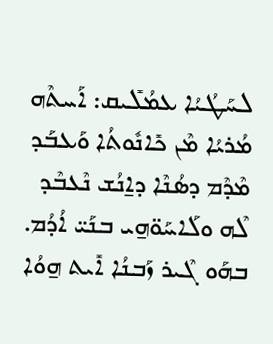ܠܚܰܛܳܝܳܐ ܥܡܳܠܺܝܩ: ܐܰܚܬܶܗ ܡܳܪܝܳܐ ܡܶܢ ܟܺܐܢܽܘܬܳܐ ܘܰܥܒܰܕ ܡܶܕܶܡ ܕܣܳܢܶܐ ܕܐ̱ܢܳܫ ܢܶܥܒܶܕ ܠܶܗ ܘܠܰܐܚܰܘ̈ܗ̱ܝ ܒܢܰܝ̈ ܐܳܕܳܡ. ܒܗܰܘ ܓܶܝܪ ܙܰܒܢܳܐ ܐܺܝܬ ܗ̱ܘܳܐ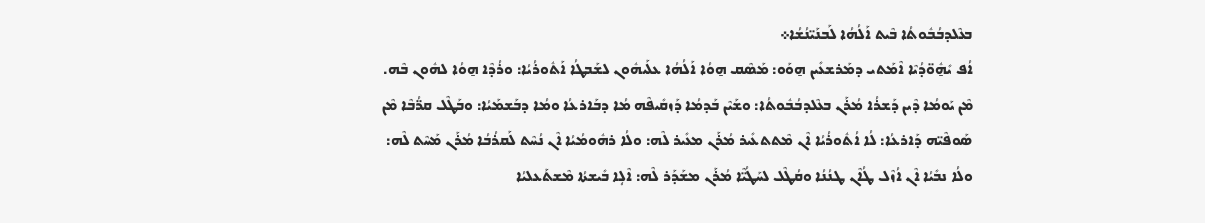ܒܥܶܠܕܒܳܒܽܘܬܳܐ ܒܶܝܬ ܐܰܠܳܗܳܐ ܠܰܒܢܰܝ̈ܢܳܫܳܐ܀
ܐܳܦ ܝܺܗ̱ܽܘ̈ܕܳܝܶܐ ܐܶܡܰܬܝ ܕܡܰܪܫܥܺܝܢ ܗ̱ܘܰܘ: ܡܰܣܶܩ ܗ̱ܘܳܐ ܐܰܠܳܗܳܐ ܥܠܰܝܗܽܘܢ ܠܫܰܒܛܳܐ ܐܰܬܽܘܪܳܝܳܐ: ܘܪܳܕܶܐ ܗ̱ܘܳܐ ܠܗܽܘܢ ܒܶܗ. ܡܶܢ ܝܰܘܡܳܐ ܕܶܝܢ ܕܰܫܪܳܐ ܡܳܪܰܢ ܒܥܶܠܕܒܳܒܽܘܬܳܐ: ܘܫܰܝܶܢ ܒܰܕܡܳܐ ܕܰܙܩܺܝܦܶܗ ܡܳܐ ܕܒܰܐܪܥܳܐ ܘܡܳܐ ܕܒܰܫܡܰܝܳܐ: ܘܒܰܛܶܠ ܩܪ̈ܳܒܶܐ ܡܶܢ ܣܰܘܦܶܝ̈ܗ ܕܰܐܪܥܳܐ: ܠܳܐ ܐܳܬܽܘܪܳܝܳܐ ܐܶܢ ܡܶܬܬܥܺܝܪ ܡܳܪܰܢ ܡܥܺܝܪ ܠܶܗ: ܘܠܳܐ ܪܗܽܘܡܳܝܳܐ ܐܶܢ ܢܳܚܶܬ ܠܰܩܪܳܒܳܐ ܡܳܪܰܢ ܡܰܚܶܬ ܠܶܗ: ܘܠܳܐ ܢܒܺܝܳܐ ܐܶܢ ܐܳܙܶܠ ܛܳܐܶܢ ܛܢܳܢܳܐ ܘܩܳܛܶܠ ܠܚܰܛܳܝ̈ܶܐ ܡܳܪܰܢ ܡܫܰܕܰܪ ܠܶܗ: ܐܶܠܴܐ ܒܺܝܫܬܳܐ ܡܶܫܬܰܥܠܝܳܐ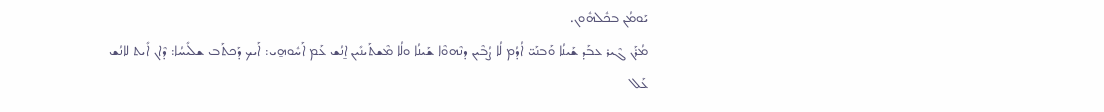ܝܰܘܡܳܢ ܒܟܽܠܗܽܘܢ.
ܡܳܪܰܢ ܓܶܝܪ ܥܒܰܕ ܫܰܝܢܳܐ ܘܰܒܢܰܝ̈ ܐܳܕܳܡ ܠܳܐ ܨܳܒܶܝܢ ܕܢܶܗܘܶܐ ܫܰܝܢܳܐ ܘܠܳܐ ܡܶܫܬܰܝܢܺܝܢ ܐ̱ܢܳܫ ܥܰܡ ܐܰܚܽܘܗ̱ܝ: ܐܰܝܟ ܕܰܟܬܰܒ ܫܠܺܝܚܳܐ: ܕܶܐܢ ܐܺܝܬ ܠܐܢܳܫ ܥܰܠ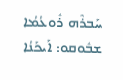ܚܰܒܪܶܗ ܪܽܘܥܳܡܳܐ ܫܒܽܘܩܘ: ܐܰܝܟܰܢܳܐ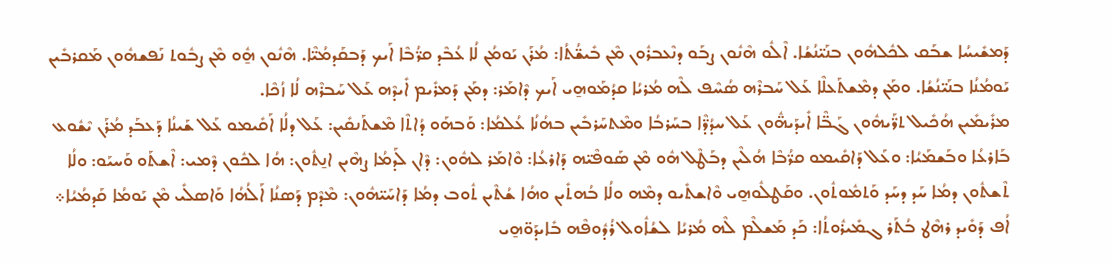ܕܰܡܫܺܝܚܳܐ ܫܒܰܩ ܠܟܽܠܗܽܘܢ ܒܢܰܝ̈ܢܳܫܳܐ. ܐܶܠܽܘ ܗܶܢܽܘܢ ܨܒܰܘ ܕܢܶܥܒܪܽܘܢ ܡܶܢ ܒܺܝܫ̈ܳܬܳܐ: ܡܳܪܰܢ ܝܰܘܡܳܢ ܠܳܐ ܥܳܒܶܕ ܩܪ̈ܳܒܶܐ ܐܰܝܟ ܕܰܒܩܰܕܡܳܝ̈ܶܐ. ܗܶܢܽܘܢ ܗ̱ܽܘ ܡܶܢ ܨܒܽܘܬ ܢܰܦܫܗܽܘܢ ܡܰܩܪܒܺܝܢ ܝܰܘܡܳܢܳܐ ܒܢܰܝ̈ܢܳܫܳܐ. ܘܡܰܢ ܕܡܶܫܬܰܥܠܶܐ ܥܰܠ ܚܰܒܪܶܗ ܣܳܚܶܦ ܠܶܗ ܡܳܪܝܳܐ ܩܕܳܡܰܘܗ̱ܝ ܐܰܝܟ ܕܶܐܡܰܪ: ܕܡܰܢ ܕܰܡܪܺܝܡ ܐܺܝܕܶܗ ܥܰܠ ܚܰܒܪܶܗ ܠܳܐ ܙܳܟܶܐ.
ܡܪܺܝܡܺܝܢ ܗܳܟܺܝܠ ܬܪ̈ܰܝܗܽܘܢ ܓܰܒ̈ܶܐ ܐܺܝܕܰܝܗ̈ܽܘܢ ܥܰܠ ܚܕܳܕ̈ܶܐ ܒܚܰܪܒܳܐ ܘܡܶܬܚܰܪܒܺܝܢ ܒܗܳܢܳܐ ܥܳܠܡܳܐ: ܘܰܒܗܰܘ ܕܳܐܬܶܐ ܡܶܫܬܰܢܩܺܝܢ: ܥܰܠ ܕܠܳܐ ܐܰܩܺܝܡܘ ܥܰܠ ܫܰܝܢܳܐ ܕܰܥܒܰܕ ܡܳܪܰܢ ܝܶܫܽܘܥ ܒܰܐܪܥܳܐ ܘܒܰܫܡܰܝܳܐ: ܘܥܰܠ ܕܰܐܩܺܝܡܘ ܩܪ̈ܳܒܶܐ ܗܳܠܶܝܢ ܕܒܰܛܶܠ ܗܽܘ ܡܶܢ ܣܰܘܦܶܝ̈ܗ ܕܰܐܪܥܳܐ: ܘܶܐܡܰܪ ܠܗܽܘܢ: ܕܶܐܢ ܠܰܕܡܳܐ ܨܗܶܝܢ ܐܢ̱ܬܽܘܢ: ܗܳܐ ܠܟܽܘܢ ܕܶܡܝ: ܐܶܫܬܰܘ ܘܰܚܝܰܘ: ܘܠܳܐ ܬܶܫܬܽܘܢ ܕܡܳܐ ܚܰܕ ܕܚܰܕ ܘܰܬܡܽܘܬܽܘܢ. ܘܩܰܛܠܽܘܗ̱ܝ ܘܶܐܫܬܺܝܘ ܕܡܶܗ ܘܠܳܐ ܒܳܗܬܺܝܢ ܘܗܳܐ ܫܳܬܶܝܢ ܬܽܘܒ ܕܡܳܐ ܕܰܐܚܰܝ̈ܗܽܘܢ: ܡܶܕܶܡ ܕܰܣܢܳܐ ܐܰܠܳܗܳܐ ܘܰܐܣܠܺܝ ܡܶܢ ܝܰܘܡܳܐ ܩܰܕܡܳܝܳܐ܀
ܐܳܦ ܕܰܘܺܝܕ ܪܗܶܛ ܒܳܬܰܪ ܓܡܺܝܪܽܘܬܳܐ: ܟܰܕ ܡܰܫܠܶܡ ܠܶܗ ܡܳܪܝܳܐ ܠܫܳܐܽܘܠ ܪܳܕܽܘܦܶܗ ܒܺܐܝܕܰܘ̈ܗ̱ܝ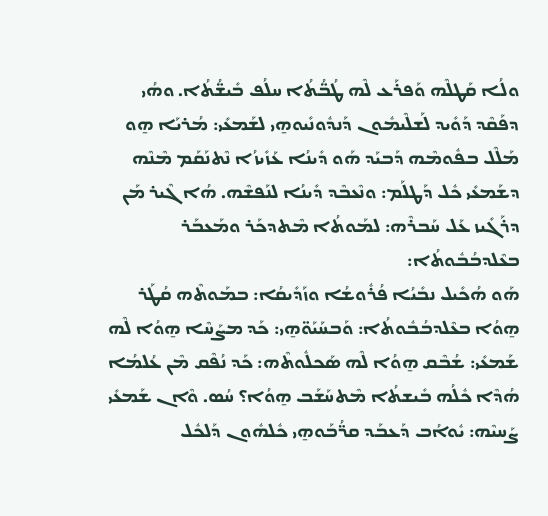ܘܠܳܐ ܩܰܛܠܶܗ ܘܰܦܪܰܥ ܠܶܗ ܛܳܒ̈ܳܬܳܐ ܚܠܳܦ ܒܺܝܫ̈ܳܬܳܐ. ܘܗܳܝ ܕܦܰܩܶܕ ܕܰܘܺܝܕ ܠܰܫܠܶܝܡܽܘܢ ܕܰܢܕܽܘܢܺܝܘܗ̱ܝ ܠܫܰܡܥܺܝ: ܡܳܪܝܰܐ ܗ̱ܘ ܡܰܠܶܠ ܒܦܽܘܡܶܗ ܕܰܒܝܰܕ ܗܰܘ ܕܺܝܢܳܐ ܥܰܙܺܝܙܳܐ ܢܶܬܢܰܩܰܡ ܡܶܢܶܗ ܕܫܰܡܥܺܝ ܟܽܠ ܕܰܛܠܰܡ: ܘܢܶܥܒܶܕ ܕܺܝܢܳܐ ܠܢܰܦܫܶܗ. ܗܳܐ ܓܶܝܪ ܡܰܢ ܕܪܰܓܺܝܙ ܥܰܠ ܚܰܒܪܶܗ: ܠܡܰܘܬܳܐ ܡܶܬܕܟܰܪ ܘܡܰܥܒܰܪ ܒܥܶܠܕܒܳܒܽܘܬܳܐ:
ܗܰܘ ܗܳܟܺܝܠ ܢܒܺܝܳܐ ܦܳܪܽܘܫܳܐ ܘܙܰܕܺܝܩܳܐ: ܒܡܰܘܬܶܗ ܩܳܛܰܪ ܗ̱ܘܳܐ ܒܥܶܠܕܒܳܒܽܘܬܳܐ: ܘܰܒܚܰܝܰܘ̈ܗ̱ܝ: ܟܰܕ ܡܨܰܚܶܐ ܗ̱ܘܳܐ ܠܶܗ ܫܰܡܥܺܝ: ܫܳܒܶܩ ܗ̱ܘܳܐ ܠܶܗ ܣܰܟܠܽܘܬܶܗ: ܟܰܕ ܢܳܦܶܩ ܡܶܢ ܥܳܠܡܳܐ ܗܳܕܶܐ ܟܽܠܳܗ ܒܺܝܫܬܳܐ ܡܶܬܚܰܫܰܒ ܗ̱ܘܳܐ؟ ܚܳܣ. ܘܶܐܢ ܫܰܡܥܺܝ ܨܰܚܝܶܗ: ܝܽܘܐܳܒ ܕܰܥܒܰܕ ܩܪ̈ܳܒܰܘܗ̱ܝ ܟܽܠܗܽܘܢ ܕܰܠܟܽܠ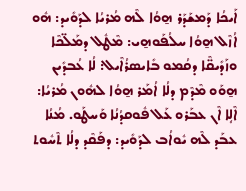ܐܰܝܟܳܐ ܕܰܡܫܰܕܰܪ ܗ̱ܘܳܐ ܠܶܗ ܡܳܪܝܳܐ ܠܕܰܘܺܝܕ: ܗܽܘ ܐܳܙܶܠ ܗ̱ܘܳܐ ܚܠܳܦܰܘܗ̱ܝ: ܡܶܛܽܠ ܕܡܰܠ̈ܟܶܐ ܘܙܰܕܺܝܩ̈ܶܐ ܕܩܳܡܘ ܒܺܐܝܣܪܳܐܶܝܠ: ܠܳܐ ܥܳܒܕܺܝܢ ܗ̱ܘܰܘ ܡܶܕܶܡ ܕܠܳܐ ܐܳܡܰܪ ܗ̱ܘܳܐ ܠܗܽܘܢ ܡܳܪܝܳܐ: ܐܶܠܴܐ ܐܶܢ ܥܒܰܪܘ ܥܰܠ ܦܽܘܩܕܳܢܳܐ ܘܰܚܛܰܘ. ܡܳܢܳܐ ܥܒܰܕ ܠܶܗ ܝܽܘܐܳܒ ܠܕܰܘܺܝܕ: ܕܦܰܩܶܕ ܕܠܳܐ ܬܶܚܽܘܬ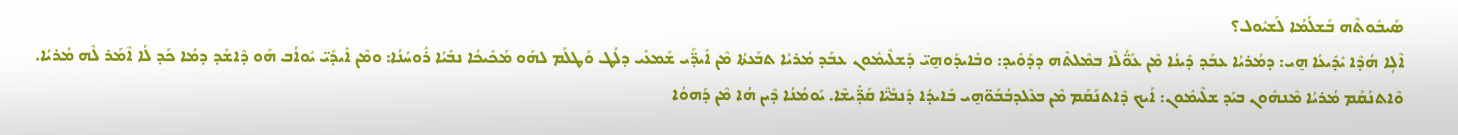ܣܰܝܒܽܘܬܶܗ ܒܰܫܠܳܡܳܐ ܠܰܫܝܽܘܠ؟
ܐܶܠܴܐ ܗܳܕܶܐ ܝܺܕܺܝܥܳܐ ܗ̱ܝ: ܕܡܳܪܝܳܐ ܥܒܰܕ ܕܺܝܢܳܐ ܡܶܢ ܥܰܘ̈ܳܠܶܐ ܒܡܶܠܬܶܗ ܕܕܰܘܺܝܕ: ܘܒܺܐܝܕܰܘܗ̱ܝ̈ ܕܰܫܠܶܝܡܽܘܢ ܥܒܰܕ ܡܳܪܝܳܐ ܬܒܰܥܬܳܐ ܡܶܢ ܐܺܝܕ̈ܰܝ ܫܰܡܥܺܝ ܕܠܳܛ ܘܰܛܠܰܡ ܠܗܰܘ ܡܰܟܺܝܟܳܐ ܢܒܺܝܳܐ ܪܽܘܚܳܢܳܐ: ܘܡܶܢ ܐܺܝܕܰܝ̈ ܝܽܘܐܳܒ ܗܰܘ ܕܶܐܫܰܕ ܕܡܳܐ ܟܰܕ ܠܳܐ ܐܶܡܰܪ ܠܶܗ ܡܳܪܝܳܐ. ܘܶܐܬܢܰܩܰܡ ܡܳܪܝܳܐ ܡܶܢܗܽܘܢ ܒܝܰܕ ܫܠܶܝܡܽܘܢ: ܐܰܝܟ ܕܶܐܬܢܰܩܰܡ ܡܶܢ ܒܥܶܠܕܒܳܒܰܘ̈ܗ̱ܝ ܒܺܐܝܕܳܐ ܕܰܢܒܺܝ̈ܶܐ ܩܰܕ̈ܺܝܫܶܐ. ܝܰܘܡܳܢܳܐ ܕܶܝܢ ܗܳܐ ܡܶܢ ܕܰܗܘܳܐ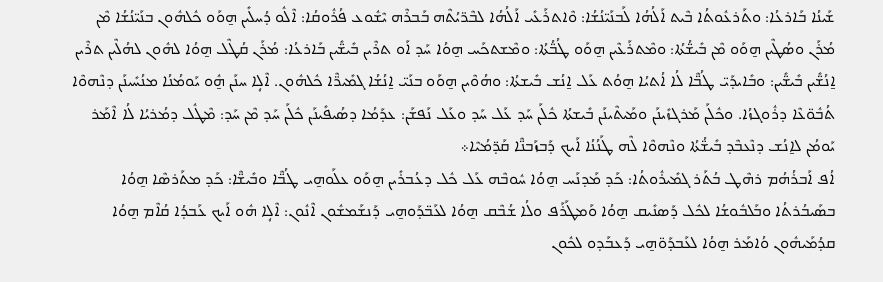ܫܰܝܢܳܐ ܒܰܐܪܥܳܐ: ܘܬܰܪܥܽܘܬܳܐ ܒܶܝܬ ܐܰܠܳܗܳܐ ܠܰܒܢܰܝ̈ܢܳܫܳܐ: ܘܶܐܬܪܰܥܺܝ ܐܰܠܳܗܳܐ ܠܒܶܪ̈ܝܳܬܶܗ ܒܰܒܪܶܗ ܝܶܫܽܘܥ ܦܳܪܽܘܩܳܐ: ܐܶܠܽܘ ܕܳܚܠܺܝܢ ܗ̱ܘܰܘ ܟܽܠܗܽܘܢ ܒܢܰܝ̈ܢܳܫܳܐ ܡܶܢ ܡܳܪܰܢ ܘܤܳܛܶܝܢ ܗ̱ܘܰܘ ܡܶܢ ܒܺܝܫ̈ܳܬܳܐ: ܘܡܶܬܪܰܥܶܝܢ ܗ̱ܘܰܘ ܛܳܒ̈ܳܬܳܐ: ܘܡܶܫܬܟܰܚ ܗ̱ܘܳܐ ܚܰܕ ܐܰܘ ܬܪܶܝܢ ܒܺܝܫ̈ܺܝܢ ܒܰܐܪܥܳܐ: ܡܳܪܰܢ ܩܳܛܶܠ ܗ̱ܘܳܐ ܠܗܽܘܢ ܠܗܳܠܶܝܢ ܬܪܶܝܢ ܐ̱ܢܳܫ̈ܺܝܢ ܒܺܝܫ̈ܺܝܢ: ܘܒܺܐܝܕܰܝ̈ ܛܳܒ̈ܶܐ ܠܳܐ ܐܳܬܝܳܐ ܗ̱ܘܳܬ ܥܰܠ ܐ̱ܢܳܫ ܒܺܝܫܬܳܐ: ܘܗܳܘܶܝܢ ܗ̱ܘܰܘ ܒܢܰܝ̈ ܐ̱ܢܳܫܳܐ ܓܡܺܝܪ̈ܶܐ ܟܽܠܗܽܘܢ. ܐܶܠܴܐ ܚܢܰܢ ܗ̱ܽܘ ܝܰܘܡܳܢܳܐ ܡܢܳܚܺܝܢܰܢ ܕܢܶܗܘܶܐ ܬܳܒܽܘ̈ܥܶܐ ܕܪܽܘܓܙܳܐ. ܘܟܽܠܰܢ ܡܰܪܓܙܺܝܢܰܢ ܘܡܰܝܬܶܝܢܰܢ ܒܺܝܫܬܳܐ ܟܽܠܰܢ ܚܰܕ ܥܰܠ ܚܰܕ ܘܥܰܠ ܢܰܦܫܰܢ: ܥܕܰܡܳܐ ܕܣܳܝܦܺܝܢܰܢ ܟܽܠܰܢ ܚܰܕ ܡܶܢ ܚܰܕ: ܡܶܛܽܠ ܕܡܳܪܝܳܐ ܠܳܐ ܐܶܡܰܪ ܝܰܘܡܳܢ ܠܐ̱ܢܳܫ ܕܢܶܥܒܶܕ ܒܺܝܫ̈ܳܬܳܐ ܘܢܶܗܘܶܐ ܠܶܗ ܛܰܢܳܢܳܐ ܐܰܝܟ ܕܰܒܙܰܒܢ̈ܶܐ ܩܰܕ̈ܡܳܝܶܐ܀
ܐܳܦ ܐܰܒܪܳܗܳܡ ܪܗܶܛ ܒܳܬܰܪ ܓܡܺܝܪܽܘܬܳܐ: ܟܰܕ ܡܰܕܢܰܚ ܗ̱ܘܳܐ ܚܽܘܒܶܗ ܥܰܠ ܟܽܠ ܕܥܳܒܪܺܝܢ ܗ̱ܘܰܘ ܥܠܰܘܗ̱ܝ ܛܳܒ̈ܶܐ ܘܒܺܝܫ̈ܶܐ: ܟܰܕ ܡܬܰܪܣܶܐ ܗ̱ܘܳܐ ܒܣܰܝܒܳܪܬܳܐ ܘܒܰܠܒܽܘܫܳܐ ܠܟܽܠ ܕܰܣܢܺܝܩ ܗ̱ܘܳܐ ܘܰܡܛܰܪܰܦ ܘܠܳܐ ܫܳܒܶܩ ܗ̱ܘܳܐ ܠܥܰܒ̈ܕܰܘܗ̱ܝ ܕܰܢܫܰܡܫܽܘܢ ܐܶܢܽܘܢ: ܐܶܠܴܐ ܗܽܘ ܐܰܝܟ ܥܰܒܕܳܐ ܩܳܐܶܡ ܗ̱ܘܳܐ ܩܕܳܡܰܝܗܽܘܢ ܘܳܐܡܰܪ ܗ̱ܘܳܐ ܠܥܰܒܕܰܘ̈ܗ̱ܝ ܕܰܥܒܰܕܘ ܠܟܽܘܢ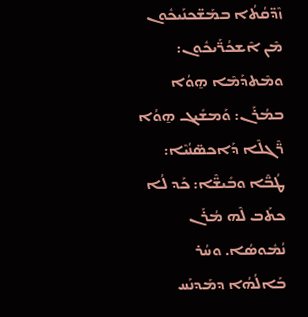ܙܶܕ̈ܩܳܬܳܐ ܒܡܰܫ̈ܟܢܰܝܟܽܘܢ ܡܶܢ ܐܶܫܟܳܪ̈ܰܝܟܽܘܢ: ܘܡܶܬܕܰܡܶܐ ܗ̱ܘܳܐ ܒܡܳܪܰܢ: ܘܰܡܫܺܝܓ ܗ̱ܘܳܐ ܪ̈ܶܓܠܶܐ ܕܰܐܟܣ̈ܢܳܝܶܐ: ܛܳܒ̈ܶܐ ܘܒܺܝܫ̈ܶܐ: ܟܰܕ ܠܳܐ ܟܬܰܒ ܠܶܗ ܡܳܪܰܢ ܢܳܡܽܘܣܳܐ. ܘܚܳܪ ܒܰܐܠܳܗܳܐ ܕܡܰܕܢܰܚ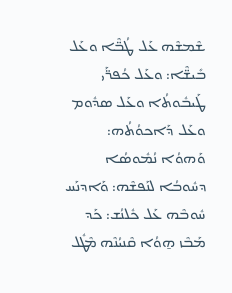ܫܶܡܫܶܗ ܥܰܠ ܛܳܒ̈ܶܐ ܘܥܰܠ ܒܺܝܫ̈ܶܐ: ܘܥܰܠ ܟܳܦܪ̈ܰܝ ܛܰܝܒܽܘܬܳܐ ܘܥܰܠ ܣܕܽܘܡ ܘܥܰܠ ܕܰܐܟܘܳܬܳܗ: ܘܰܗܘܳܐ ܢܳܡܽܘܣܳܐ ܕܚܽܘܒܳܐ ܠܢܰܦܫܶܗ: ܘܰܐܕܢܰܚ ܚܽܘܒܶܗ ܥܰܠ ܟܽܠܢܳܫ: ܟܰܕ ܡܰܒܶܙ ܗ̱ܘܳܐ ܩܶܢܝܳܢܶܗ ܡܶܛܽܠ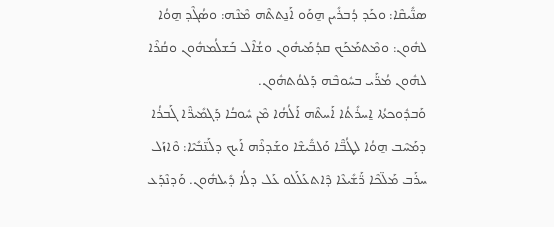ܣܢ̈ܺܝܩܶܐ: ܘܟܰܕ ܕܳܒܪܺܝܢ ܗ̱ܘܰܘ ܐܰܢ̱ܬܬܶܗ ܡܶܢܶܗ: ܘܣܳܓܶܕ ܗ̱ܘܳܐ ܠܗܽܘܢ: ܘܡܶܬܡܰܟܰܟ ܩܕܳܡܰܝܗܽܘܢ ܘܫܳܐܶܠ ܒܰܫܠܳܡܗܽܘܢ ܘܩܳܪܶܐ ܠܗܽܘܢ ܡܳܪ̈ܰܝ ܒܚܽܘܒܶܗ ܕܰܠܘܳܬܗܽܘܢ.
ܘܰܒܕܽܘܟܬܳܐ ܐ̱ܚܪܺܬܳܐ ܐܰܚܬܶܗ ܐܰܠܳܗܳܐ ܡܶܢ ܚܽܘܒܳܐ ܕܰܓܡܺܝܪ̈ܶܐ ܓܰܒܪܳܐ ܕܡܰܚܶܒ ܗ̱ܘܳܐ ܠܛܳܒ̈ܶܐ ܘܰܠܒ̈ܺܝܫܶܐ ܘܫܰܕܪܶܗ ܐܰܝܟ ܕܠܰܢ̈ܒܺܝܶܐ: ܘܶܐܙܰܠ ܚܪܰܒ ܡܰܠ̈ܟܶܐ ܪ̈ܰܫܺܝܥܶܐ ܕܶܐܬܥܰܠܰܠܘ ܥܰܠ ܕܠܳܐ ܕܺܝܠܗܽܘܢ. ܘܰܕܢܶܕܰܥ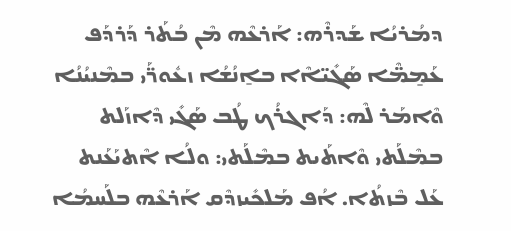ܕܡܳܪܝܳܐ ܫܰܕܪܶܗ: ܐܰܪܥܶܗ ܡܶܢ ܒܳܬܰܪ ܕܰܪܕܰܦ ܥܰܡ̱ܡ̈ܶܐ ܣܰܓܺܝ̈ܐܶܐ ܒܐ̱ܢܳܫܳܐ ܙܥܽܘܪ̈ܰܝ ܒܡܶܢܝܳܢܳܐ ܘܶܐܡܰܪ ܠܶܗ: ܕܰܐܓܪܳܟ ܛܳܒ ܣܰܓܺܝ ܕܶܐܙܰܠܬ ܒܡܶܠܰܬܝ ܘܶܐܬܰܝܬ ܒܡܶܠܰܬܝ: ܘܠܳܐ ܐܶܬܝܰܥܰܢܬ ܥܰܠ ܒܶܙܬܳܐ. ܐܳܦ ܡܰܠܟܺܝܙܕܶܩ ܐܰܪܥܶܗ ܒܠܰܚܡܳܐ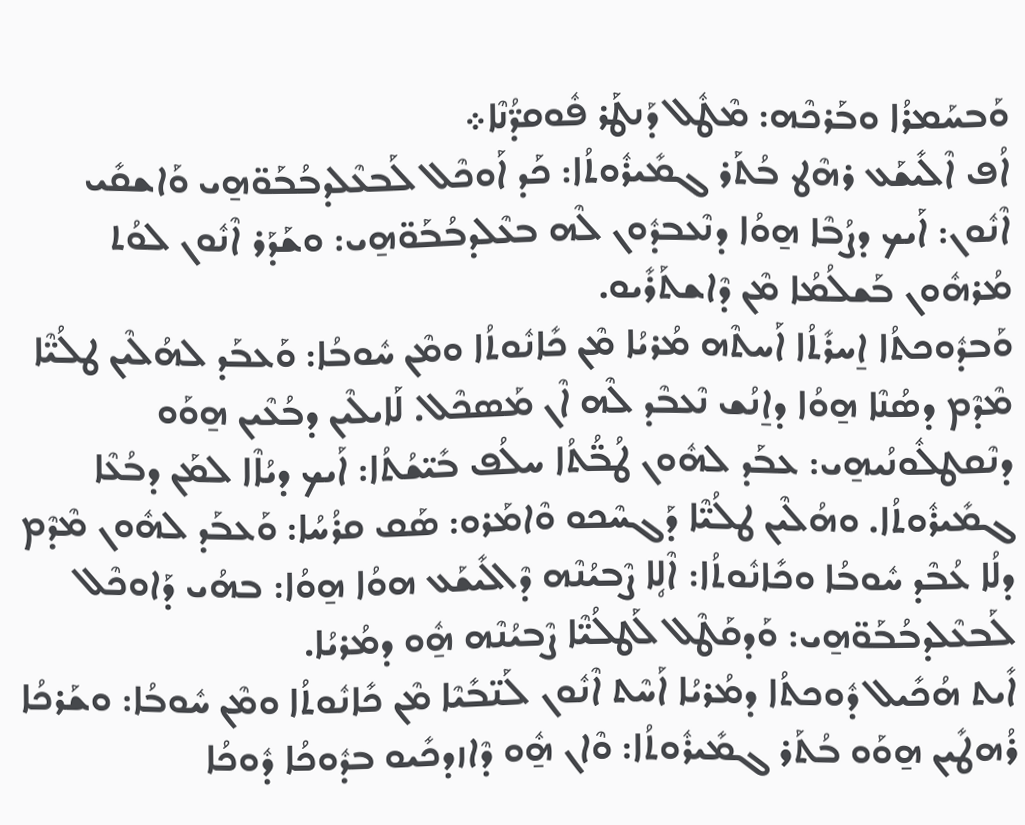ܘܰܒܚܰܡܪܳܐ ܘܒܰܪܟܶܗ: ܡܶܛܽܠ ܕܰܢܛܰܪ ܦܽܘܩܕ̈ܳܢܶܐ܀
ܐܳܦ ܐܶܠܺܝܫܰܥ ܪܗܶܛ ܒܳܬܰܪ ܓܡܺܝܪܽܘܬܳܐ: ܟܰܕ ܐܰܘܟܶܠ ܠܰܒܥܶܠܕܒܳܒܰܘ̈ܗ̱ܝ ܘܰܐܫܩܺܝ ܐܶܢܽܘܢ: ܐܰܝܟ ܕܨܳܒܶܐ ܗ̱ܘܳܐ ܕܢܶܥܒܕܽܘܢ ܠܶܗ ܒܥܶܠܕܒܳܒܰܘ̈ܗ̱ܝ: ܘܫܰܕܰܪ ܐܶܢܽܘܢ ܠܘܳܬ ܡܳܪܗܽܘܢ ܒܰܫܠܳܡܳܐ ܡܶܢ ܕܶܐܫܬܰܪܺܝܘ.
ܘܰܒܕܽܘܟܬܳܐ ܐ̱ܚܪܺܬܳܐ ܐܰܚܬܶܗ ܡܳܪܝܳܐ ܡܶܢ ܟܺܐܢܽܘܬܳܐ ܘܡܶܢ ܚܽܘܒܳܐ: ܘܰܥܒܰܕ ܠܗܳܠܶܝܢ ܛܠܳܝ̈ܶܐ ܡܶܕܶܡ ܕܣܳܢܶܐ ܗ̱ܘܳܐ ܕܐ̱ܢܳܫ ܢܶܥܒܶܕ ܠܶܗ ܐܶܢ ܡܰܣܟܶܠ. ܠܰܐܝܠܶܝܢ ܕܒܳܥܶܝܢ ܗ̱ܘܰܘ ܕܢܶܩܛܠܽܘܢܳܝܗ̱ܝ: ܥܒܰܕ ܠܗܽܘܢ ܛܳܒ̈ܳܬܳܐ ܚܠܳܦ ܒܺܝ̈ܫܳܬܳܐ: ܐܰܝܟ ܕܝܳܐܶܐ ܠܡܰܢ ܕܒܳܥܶܐ ܓܡܺܝܪܽܘܬܳܐ. ܘܗܳܠܶܝܢ ܛܠܳܝ̈ܶܐ ܕܰܓܚܶܟܘ ܘܶܐܡܰܪܘ: ܣܰܩ ܩܪܳܚܳܐ: ܘܰܥܒܰܕ ܠܗܽܘܢ ܡܶܕܶܡ ܕܠܳܐ ܥܳܒܶܕ ܚܽܘܒܳܐ ܘܟܺܐܢܽܘܬܳܐ: ܐܶܠܴܐ ܨܶܒܝܳܢܶܗ ܕܶܐܠܺܝܫܰܥ ܗܘܳܐ ܗ̱ܘܳܐ: ܒܗܳܝ ܕܰܐܘܟܶܠ ܠܰܒܥܶܠܕܒܳܒܰܘ̈ܗ̱ܝ: ܘܰܕܩܰܛܶܠ ܠܰܛܠܳܝ̈ܶܐ ܨܶܒܝܳܢܶܗ ܗ̱ܽܘ ܕܡܳܪܝܳܐ.
ܐܺܝܬ ܗܳܟܺܝܠ ܕܽܘܟܬܳܐ ܕܡܳܪܝܳܐ ܐܰܚܶܬ ܐܶܢܽܘܢ ܠܰܢ̈ܒܺܝܶܐ ܡܶܢ ܟܺܐܢܽܘܬܳܐ ܘܡܶܢ ܚܽܘܒܳܐ: ܘܫܰܪܟܳܐ ܪܳܗܛܺܝܢ ܗ̱ܘܰܘ ܒܳܬܰܪ ܓܡܺܝܪܽܘܬܳܐ: ܘܶܐܢ ܗ̱ܽܘ ܕܶܐܙܕܟܺܝܘ ܒܕܽܘܟܳܐ ܕܽܘܟܳܐ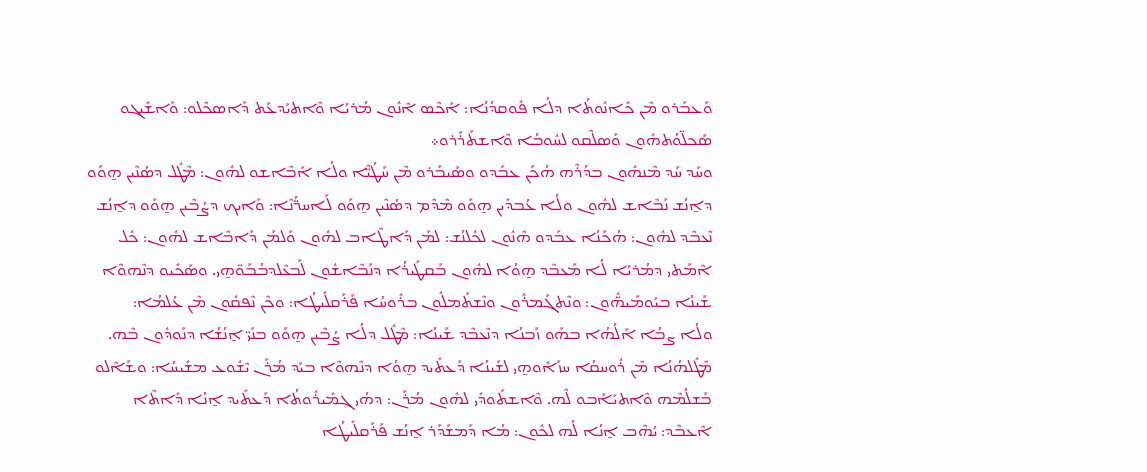ܘܰܥܒܰܪܘ ܡܶܢ ܟܺܐܢܽܘܬܳܐ ܕܠܳܐ ܦܽܘܩܕܳܢܳܐ: ܐܰܟܶܣ ܐܶܢܽܘܢ ܡܳܪܝܳܐ ܘܶܐܬܝܰܕܥܰܬ ܕܰܐܣܟܶܠܘ: ܘܰܐܫܺܝܓܘ ܣܰܟܠ̈ܘܳܬܗܽܘܢ ܘܰܣܠܶܩܘ ܠܚܽܘܒܳܐ ܘܶܐܫܬܰܪܰܪܘ܀
ܘܚܰܕ ܚܰܕ ܡܶܢܗܽܘܢ ܒܕܳܪܶܗ ܗܳܟܰܢ ܥܒܰܕܘ ܘܣܰܝܒܰܪܘ ܡܶܢ ܚܰܛܳܝ̈ܶܐ ܘܠܳܐ ܐܰܒܶܐܫܘ ܠܗܽܘܢ: ܡܶܛܽܠ ܕܣܳܢܶܝܢ ܗ̱ܘܰܘ ܕܐ̱ܢܳܫ ܢܰܒܶܐܫ ܠܗܽܘܢ ܘܠܳܐ ܥܳܒܕܺܝܢ ܗ̱ܘܰܘ ܡܶܕܶܡ ܕܣܳܢܶܝܢ ܗ̱ܘܰܘ ܠܰܐܚܪ̈ܳܢܶܐ: ܘܰܐܝܟ ܕܨܳܒܶܝܢ ܗ̱ܘܰܘ ܕܐ̱ܢܳܫ ܢܶܥܒܶܕ ܠܗܽܘܢ: ܗܳܟܰܢܳܐ ܥܒܰܕܘ ܗܶܢܽܘܢ ܠܟܽܠܢܳܫ: ܠܡܰܢ ܕܰܐܛܶܐܒ ܠܗܽܘܢ ܘܰܠܡܰܢ ܕܰܐܒܶܐܫ ܠܗܽܘܢ: ܟܽܠ ܐܶܡܰܬܝ ܕܡܳܪܝܳܐ ܠܳܐ ܡܰܥܒܶܕ ܗ̱ܘܳܐ ܠܗܽܘܢ ܒܰܩܛܺܝܪܳܐ ܕܢܰܒܶܐܫܽܘܢ ܠܰܒܥܶܠܕܒܳܒܰܘ̈ܗ̱ܝ. ܘܣܰܟܺܝܘ ܕܢܶܗܘܶܐ ܫܰܝܢܳܐ ܒܝܰܘܡܰܝܗ̈ܽܘܢ: ܘܢܶܬܓܰܡܪܽܘܢ ܘܢܶܫܬܰܡܠܽܘܢ ܒܪܽܘܚܳܐ ܦܰܪܰܩܠܺܝܛܳܐ: ܘܟܶܢ ܢܶܦܩܽܘܢ ܡܶܢ ܥܳܠܡܳܐ:
ܘܠܳܐ ܨܒܳܐ ܐܰܠܳܗܳܐ ܒܗܰܘ ܙܰܒܢܳܐ ܕܢܶܥܒܶܕ ܫܰܝܢܳܐ: ܡܶܛܽܠ ܕܠܳܐ ܨܳܒܶܝܢ ܗ̱ܘܰܘ ܒܢܰܝ̈ ܐ̱ܢܳܫܳܐ ܕܢܰܘܕܽܘܢ ܒܶܗ. ܡܶܛܽܠܗܳܢܳܐ ܡܶܢ ܪܽܘܚܩܳܐ ܚܙܰܐܽܘܗ̱ܝ ܠܫܰܝܢܳܐ ܕܰܥܬܺܝܕ ܗ̱ܘܳܐ ܕܢܶܗܘܶܐ ܒܝܰܕ ܡܳܪܰܢ ܝܶܫܽܘܥ ܡܫܺܝܚܳܐ: ܘܫܰܐܶܠܘ ܒܰܫܠܳܡܶܗ ܘܶܐܬܝܰܐܰܒܘ ܠܶܗ. ܘܶܐܫܬܰܘܕܺܝ ܠܗܽܘܢ ܡܳܪܰܢ: ܕܗܳܝ ܓܡܺܝܪܽܘܬܳܐ ܕܰܥܬܺܝܕ ܐ̱ܢܳܐ ܕܺܐܬܶܐ ܐܶܥܒܶܕ: ܝܳܗܶܒ ܐ̱ܢܳܐ ܠܳܗ ܠܟܽܘܢ: ܡܳܐ ܕܰܡܫܰܕܰܪ ܐ̱ܢܳܫ ܦܰܪܰܩܠܺܝܛܳܐ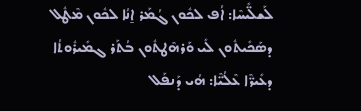ܠܰܫܠ̈ܺܝܚܶܐ: ܐܳܦ ܠܟܽܘܢ ܓܳܡܰܪ ܐ̱ܢܳܐ ܠܟܽܘܢ ܡܶܛܽܠ ܕܣܰܟܺܝܬܽܘܢ ܠܺܝ ܘܰܪܗܶܛܬܽܘܢ ܒܳܬܰܪ ܓܡܺܝܪܽܘܬܳܐ ܕܥܺܝܪ̈ܶܐ ܥܶܠܳܝ̈ܶܐ: ܗܳܝ ܕܰܢܦܰܠ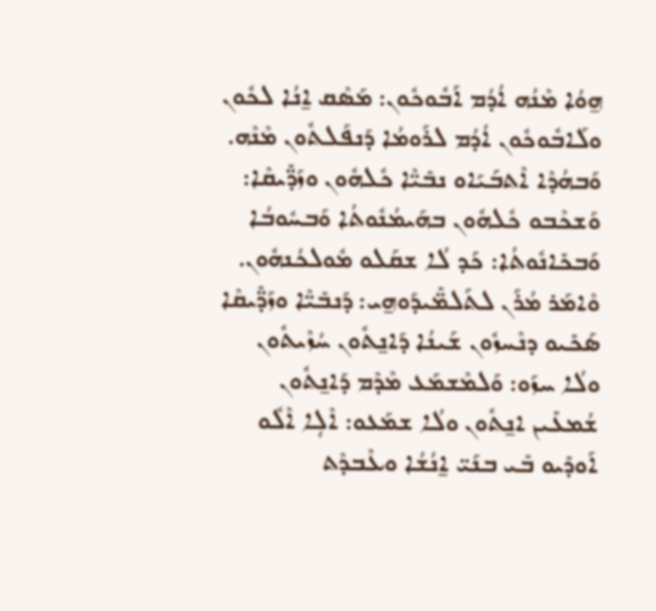ܗ̱ܘܳܐ ܡܶܢܳܗ ܐܳܕܳܡ ܐܰܒܽܘܟܽܘܢ: ܡܰܣܶܩ ܐ̱ܢܳܐ ܠܟܽܘܢ ܘܠܰܐܒܽܘܟܽܘܢ ܐܳܕܳܡ ܠܪܰܘܡܳܐ ܕܰܢܦܰܠܬܽܘܢ ܡܶܢܶܗ.
ܘܰܒܗܳܕܶܐ ܐܶܬܒܰܝܰܐܘ ܢܒܺܝ̈ܶܐ ܟܽܠܗܽܘܢ ܘܙܰܕ̈ܺܝܩܶܐ: ܘܰܫܟܶܒܘ ܟܽܠܗܽܘܢ ܒܗܰܝܡܳܢܽܘܬܳܐ ܘܰܒܚܽܘܒܳܐ ܘܰܒܟܺܐܢܽܘܬܳܐ: ܟܰܕ ܠܳܐ ܫܩܰܠܘ ܡܽܘܠܟܳܢܗܽܘܢ. ܘܶܐܡܰܪ ܡܳܪܰܢ ܠܬܰܠܡ̈ܺܝܕܰܘܗ̱ܝ: ܕܰܢܒܺܝ̈ܶܐ ܘܙܰܕ̈ܺܝܩܶܐ ܣܰܟܺܝܘ ܕܢܶܚܙܽܘܢ ܫܰܝܢܳܐ ܕܰܐܢ̱ܬܽܘܢ ܚܳܙܶܝܬܽܘܢ ܘܠܳܐ ܚܙܰܘ: ܘܰܠܡܶܫܡܰܥ ܡܶܕܶܡ ܕܰܐܢ̱ܬܽܘܢ ܫܳܡܥܺܝܢ ܐܢ̱ܬܽܘܢ ܘܠܳܐ ܫܡܰܥܘ: ܐܶܠܴܐ ܐܶܠܽܘ ܐܰܘܕܺܝܘ ܒܺܝ ܒܢܰܝ̈ ܐ̱ܢܳܫܳܐ ܘܥܶܒܕܶܬ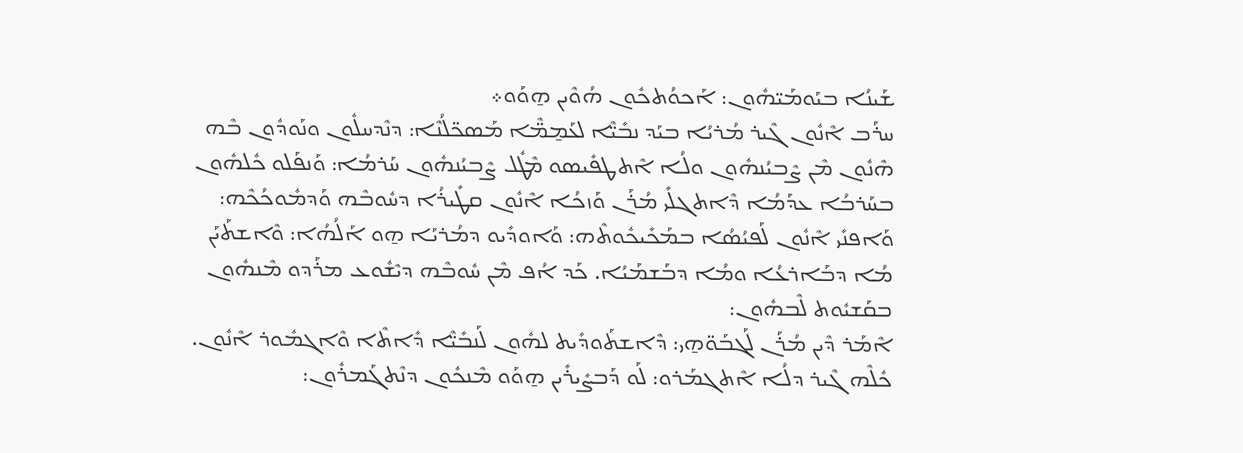ܫܰܝܢܳܐ ܒܝܰܘܡܰܝ̈ܗܽܘܢ: ܐܰܟܘܳܬܟܽܘܢ ܗܳܘܶܝܢ ܗ̱ܘܰܘ܀
ܚܪܰܒ ܐܶܢܽܘܢ ܓܶܝܪ ܡܳܪܝܳܐ ܒܝܰܕ ܢܒܺܝ̈ܶܐ ܠܥܰܡ̱ܡ̈ܶܐ ܡܰܣܟ̈ܠܳܢܶܐ: ܕܢܶܕܚܠܽܘܢ ܘܢܰܘܕܽܘܢ ܒܶܗ ܗܶܢܽܘܢ ܡܶܢ ܨܶܒܝܳܢܗܽܘܢ ܘܠܳܐ ܐܶܬܛܦܺܝܣܘ ܡܶܛܽܠ ܨܶܒܝܳܢܗܽܘܢ ܚܰܪܡܳܐ: ܘܰܢܦܰܠܘ ܟܽܠܗܽܘܢ ܒܚܰܪܒܳܐ ܥܕܰܡܳܐ ܕܶܐܬܓܠܺܝ ܡܳܪܰܢ ܘܰܙܟܳܐ ܐܶܢܽܘܢ ܩܛܺܝܪܳܐ ܕܚܽܘܒܶܗ ܘܰܕܡܽܘܟܳܟܶܗ: ܘܰܐܦܢܺܝ ܐܶܢܽܘܢ ܠܰܦܝܳܣܳܐ ܒܡܰܟܺܝܟܽܘܬܶܗ: ܘܰܐܘܕܺܝܘ ܕܡܳܪܝܰܐ ܗ̱ܘ ܐܰܠܳܗܳܐ: ܘܶܐܫܬܰܝܰܢ ܡܳܐ ܕܒܰܐܪܥܳܐ ܘܡܳܐ ܕܒܰܫܡܰܝܳܐ. ܟܰܕ ܐܳܦ ܡܶܢ ܚܽܘܒܶܗ ܕܝܶܫܽܘܥ ܡܪܰܕܘ ܡܶܢܗܽܘܢ ܒܩܰܫܝܽܘܬ ܠܶܒܗܽܘܢ:
ܐܶܡܰܪ ܕܶܝܢ ܡܳܪܰܢ ܠܰܓܒܰܘ̈ܗ̱ܝ: ܕܶܐܫܬܰܘܕܺܝܬ ܠܗܽܘܢ ܠܰܢܒܺܝ̈ܶܐ ܕܺܐܬܶܐ ܘܶܐܓܡܽܘܪ ܐܶܢܽܘܢ. ܟܽܠܶܗ ܓܶܝܪ ܕܠܳܐ ܐܶܬܓܡܰܪܘ: ܠܰܘ ܕܰܒܨܺܝܪܺܝܢ ܗ̱ܘܰܘ ܡܶܢܟܽܘܢ ܕܢܶܬܓܰܡܪܽܘܢ: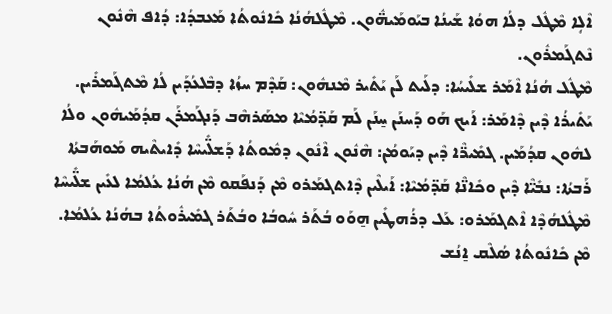ܐܶܠܴܐ ܡܶܛܽܠ ܕܠܳܐ ܗܘܳܐ ܫܰܝܢܳܐ ܒܝܰܘܡܰܝܗ̈ܽܘܢ. ܡܶܛܽܠܗܳܢܳܐ ܟܺܐܢܽܘܬܳܐ ܡܰܥܒܕܳܐ: ܕܳܐܦ ܗܶܢܽܘܢ ܢܶܬܓܰܡܪܽܘܢ.
ܡܶܛܽܠ ܗܳܢܳܐ ܐܶܡܰܪ ܫܠܺܝܚܳܐ: ܕܠܰܝܬ ܠܰܢ ܝܰܬܺܝܪ ܡܶܢܗܽܘܢ: ܩܰܕܶܡ ܚܙܳܐ ܕܒܶܠܥܳܕܰܝܢ ܠܳܐ ܡܶܬܓܰܡܪܺܝܢ. ܝܰܬܺܝܪܳܐ ܕܶܝܢ ܕܶܐܡܰܪ: ܐܰܝܟ ܗܰܘ ܕܰܚܢܰܢ ܚ̱ܢܰܢ ܠܰܡ ܩܰܕ̈ܡܳܝܶܐ ܡܣܰܪܗܶܒ ܕܰܢܓܰܡܪܰܢ ܩܕܳܡܰܝܗܽܘܢ ܘܠܳܐ ܠܗܽܘܢ ܩܕܳܡܰܝܢ. ܓܡܺܝܪ̈ܶܐ ܕܶܝܢ ܕܝܰܘܡܳܢ: ܗܶܢܽܘܢ ܐܶܢܽܘܢ ܕܡܽܘܬܳܐ ܕܰܫܠ̈ܺܝܚܶܐ ܕܺܐܝܬܶܝܗ ܡܰܘܗܰܒܬܳܐ ܪܰܒܬܳܐ: ܢܒܺܝ̈ܶܐ ܕܶܝܢ ܘܟܺܐܢ̈ܶܐ ܩܰܕ̈ܡܳܝܶܐ: ܐܰܝܠܶܝܢ ܕܶܐܬܓܡܰܪܘ ܡܶܢ ܕܰܢܦܰܩܘ ܡܶܢ ܗܳܢܳܐ ܥܳܠܡܳܐ ܠܥܺܝܢ ܫܠ̈ܺܝܚܶܐ ܡܶܛܽܠܗܳܕܶܐ ܐܶܬܓܡܰܪܘ: ܥܰܠ ܕܪܳܗܛܺܝܢ ܗ̱ܘܰܘ ܒܳܬܰܪ ܚܽܘܒܳܐ ܘܒܳܬܰܪ ܓܡܺܝܪܽܘܬܳܐ ܒܗܳܢܳܐ ܥܳܠܡܳܐ. ܡܶܢ ܟܺܐܢܽܘܬܳܐ ܣܳܠܶܩ ܐ̱ܢܳܫ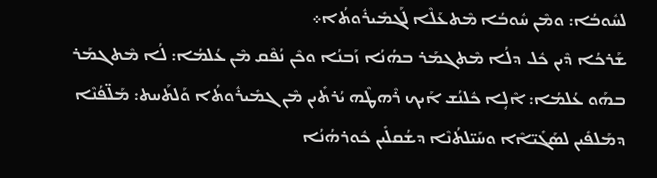ܠܚܽܘܒܳܐ: ܘܡܶܢ ܚܽܘܒܳܐ ܡܶܬܥܰܠܶܐ ܠܰܓܡܺܝܪܽܘܬܳܐ܀
ܫܰܪܟܳܐ ܕܶܝܢ ܟܽܠ ܕܠܳܐ ܡܶܬܓܡܰܪ ܒܗܳܢܳܐ ܙܰܒܢܳܐ ܘܟܶܢ ܢܳܦܶܩ ܡܶܢ ܥܳܠܡܳܐ: ܠܳܐ ܡܶܬܓܡܰܪ ܒܗܰܘ ܥܳܠܡܳܐ: ܐܶܠܴܐ ܟܽܠܢܳܫ ܐܰܝܟ ܪܶܗܛܶܗ ܝܳܪܬܺܝܢ ܡܶܢ ܓܡܺܝܪܽܘܬܳܐ ܘܰܠܬܰܚܬ: ܡܰܠ̈ܦܳܢܶܐ ܕܡܰܠܦܺܝܢ ܠܣܰܓܺܝ̈ܐܶܐ ܘܚܰܝ̈ܠܬܳܢܶܐ ܕܫܳܩܠܺܝܢ ܟܽܘܪܗܳܢܳܐ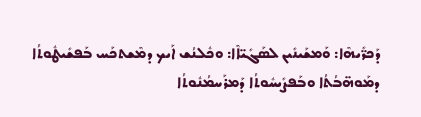ܕܰܟܪ̈ܺܝܗܶܐ: ܘܰܡܫܰܝܢܺܝܢ ܠܣܰܓܺܝ̈ܐܶܐ: ܘܟܽܠܢܳܫ ܐܰܝܟ ܕܡܶܫܬܟܰܚ ܒܰܦܫܺܝܛܽܘܬܳܐ ܕܡܰܘܗ̈ܒܳܬܳܐ ܘܒܰܦܨܺܝܚܽܘܬܳܐ ܕܰܡܪܰܚܡܳܢܽܘܬܳܐ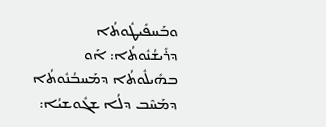ܘܒܰܚܦܺܝܛܽܘܬܳܐ ܕܪܺܝܫܳܢܽܘܬܳܐ: ܐܰܘ ܒܗܺܝܠܽܘܬܳܐ ܕܡܰܚܒܳܢܽܘܬܳܐ ܕܡܰܚܶܒ ܕܠܳܐ ܫܓܽܘܫܝܳܐ: